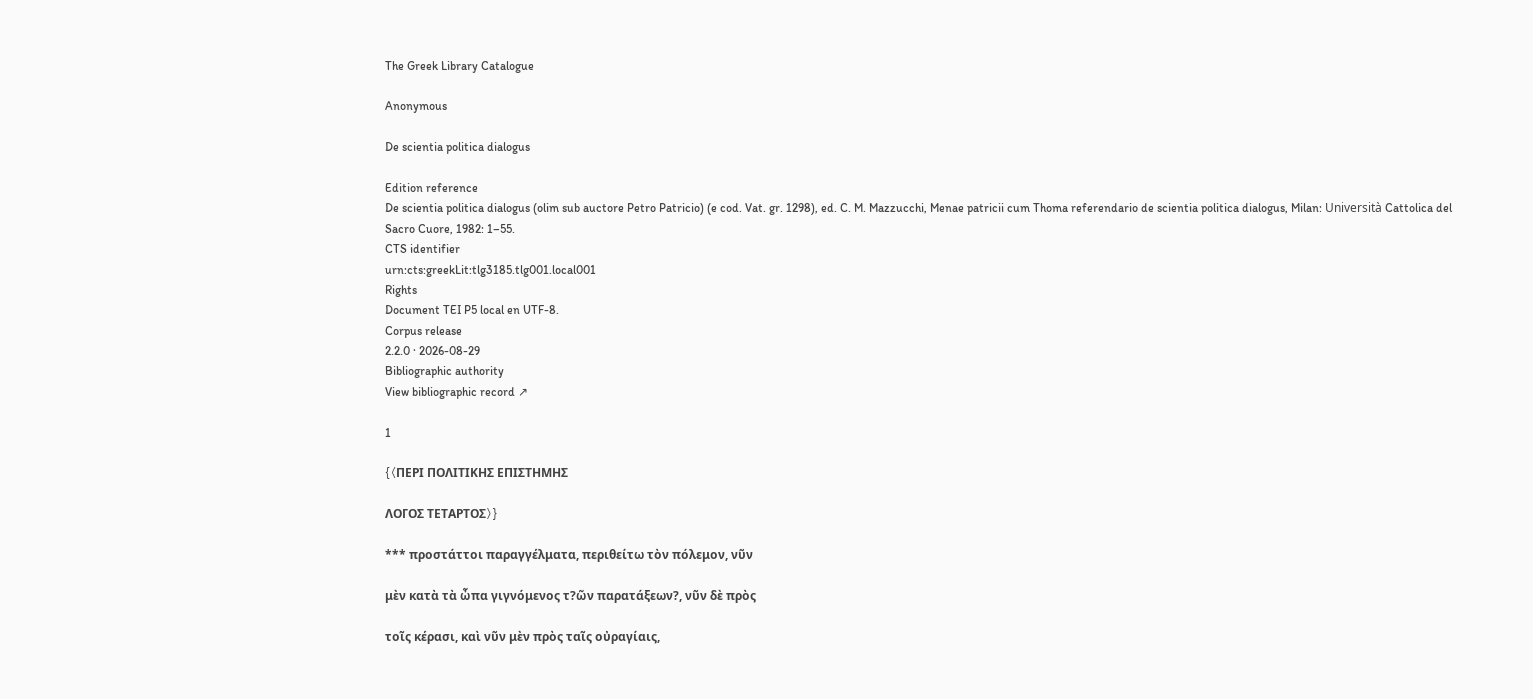The Greek Library Catalogue

Anonymous

De scientia politica dialogus

Edition reference
De scientia politica dialogus (olim sub auctore Petro Patricio) (e cod. Vat. gr. 1298), ed. C. M. Mazzucchi, Menae patricii cum Thoma referendario de scientia politica dialogus, Milan: Università Cattolica del Sacro Cuore, 1982: 1–55.
CTS identifier
urn:cts:greekLit:tlg3185.tlg001.local001
Rights
Document TEI P5 local en UTF-8.
Corpus release
2.2.0 · 2026-08-29
Bibliographic authority
View bibliographic record ↗

1

{〈ΠΕΡΙ ΠΟΛΙΤΙΚΗΣ ΕΠΙΣΤΗΜΗΣ

ΛΟΓΟΣ ΤΕΤΑΡΤΟΣ〉}

*** προστάττοι παραγγέλματα, περιθείτω τὸν πόλεμον, νῦν

μὲν κατὰ τὰ ὦπα γιγνόμενος τ?ῶν παρατάξεων?, νῦν δὲ πρὸς

τοῖς κέρασι, καὶ νῦν μὲν πρὸς ταῖς οὐραγίαις,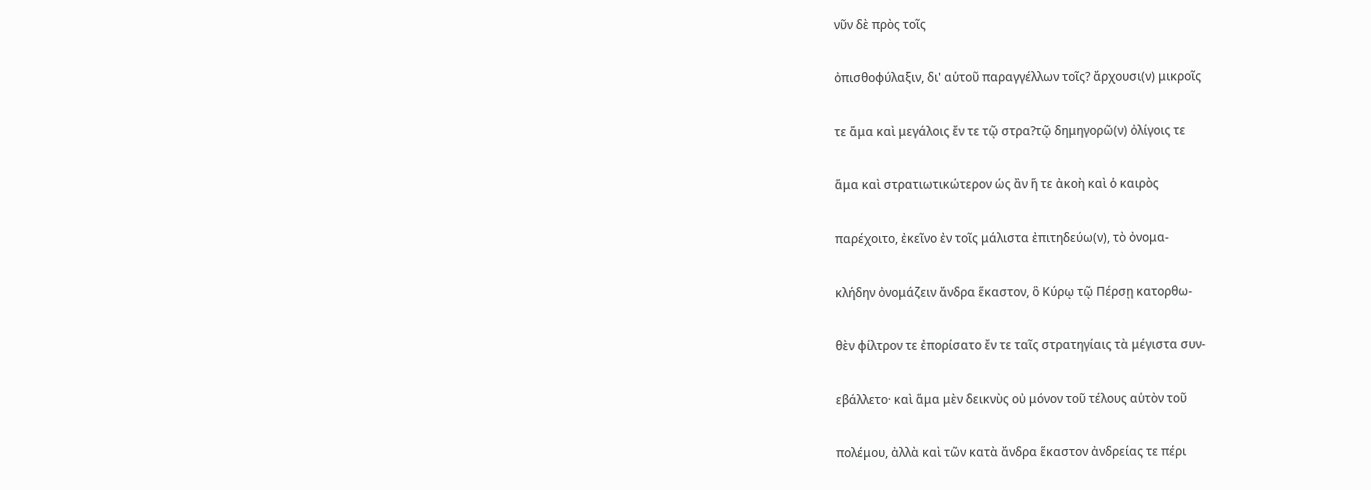νῦν δὲ πρὸς τοῖς

ὀπισθοφύλαξιν, δι' αὑτοῦ παραγγέλλων τοῖς? ἄρχουσι(ν) μικροῖς

τε ἅμα καὶ μεγάλοις ἔν τε τῷ στρα?τῷ δημηγορῶ(ν) ὀλίγοις τε

ἅμα καὶ στρατιωτικώτερον ὡς ἂν ἥ τε ἀκοὴ καὶ ὁ καιρὸς

παρέχοιτο, ἐκεῖνο ἐν τοῖς μάλιστα ἐπιτηδεύω(ν), τὸ ὀνομα-

κλήδην ὀνομάζειν ἄνδρα ἕκαστον, ὃ Κύρῳ τῷ Πέρσῃ κατορθω-

θὲν φίλτρον τε ἐπορίσατο ἔν τε ταῖς στρατηγίαις τὰ μέγιστα συν-

εβάλλετο· καὶ ἅμα μὲν δεικνὺς οὐ μόνον τοῦ τέλους αὑτὸν τοῦ

πολέμου, ἀλλὰ καὶ τῶν κατὰ ἄνδρα ἕκαστον ἀνδρείας τε πέρι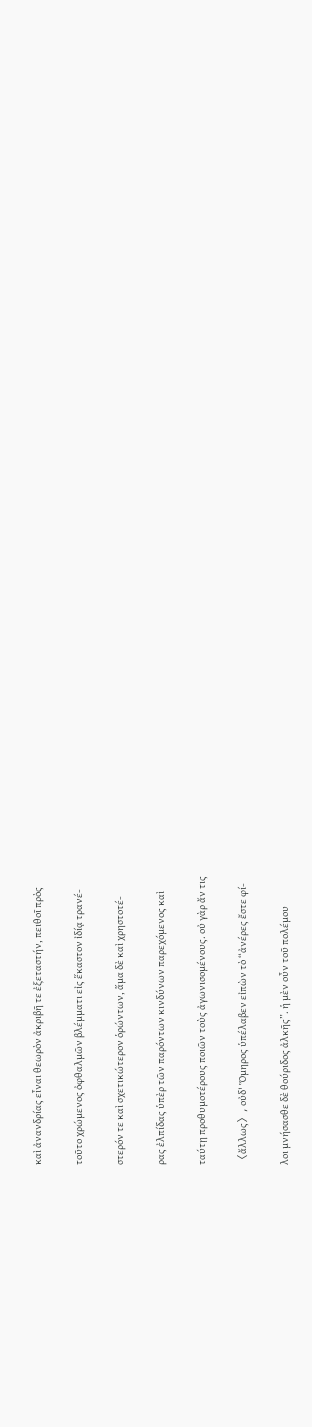καὶ ἀνανδρίας εἶναι θεωρὸν ἀκριβῆ τε ἐξεταστήν, πειθοῖ πρὸς

τοῦτο χρώμενος ὀφθαλμῶν βλέμματι εἰς ἕκαστον ἰδίᾳ τρανέ-

στερόν τε καὶ σχετικώτερον ὁρώντων, ἅμα δὲ καὶ χρηστοτέ-

ρας ἐλπίδας ὑπὲρ τῶν παρόντων κινδύνων παρεχόμενος καὶ

ταύτῃ προθυμοτέρους ποιῶν τοὺς ἀγωνισομένους. οὐ γὰρ ἄν τις

〈ἄλλως〉, οὐδ' Ὅμηρος ὑπέλαβεν εἰπὼν τὸ “ἀνέρες ἔστε φί-

λοι μνήσασθε δὲ θούριδος ἀλκῆς”. ἡ μὲν οὖν τοῦ πολέμου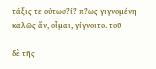τάξις τε οὑτωσ?ί? π?ως γιγνομένη καλῶς ἄν, οἶμαι, γίγνοιτο. τοῦ

δὲ τῆς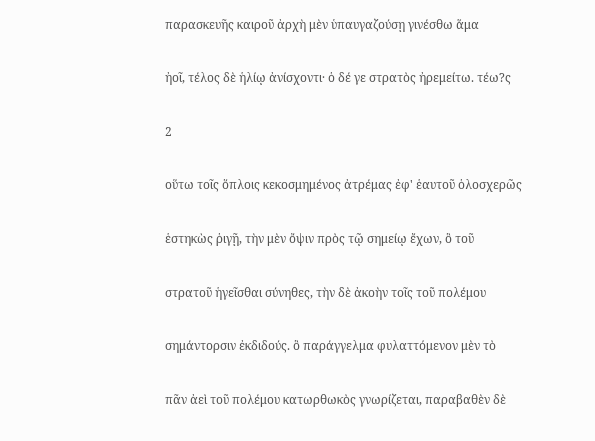παρασκευῆς καιροῦ ἀρχὴ μὲν ὑπαυγαζούσῃ γινέσθω ἅμα

ἠοῖ, τέλος δὲ ἡλίῳ ἀνίσχοντι· ὁ δέ γε στρατὸς ἠρεμείτω. τέω?ς

2

οὕτω τοῖς ὅπλοις κεκοσμημένος ἀτρέμας ἐφ' ἑαυτοῦ ὁλοσχερῶς

ἑστηκὼς ῥιγῇ, τὴν μὲν ὄψιν πρὸς τῷ σημείῳ ἔχων, ὃ τοῦ

στρατοῦ ἡγεῖσθαι σύνηθες, τὴν δὲ ἀκοὴν τοῖς τοῦ πολέμου

σημάντορσιν ἐκδιδούς. ὃ παράγγελμα φυλαττόμενον μὲν τὸ

πᾶν ἀεὶ τοῦ πολέμου κατωρθωκὸς γνωρίζεται, παραβαθὲν δὲ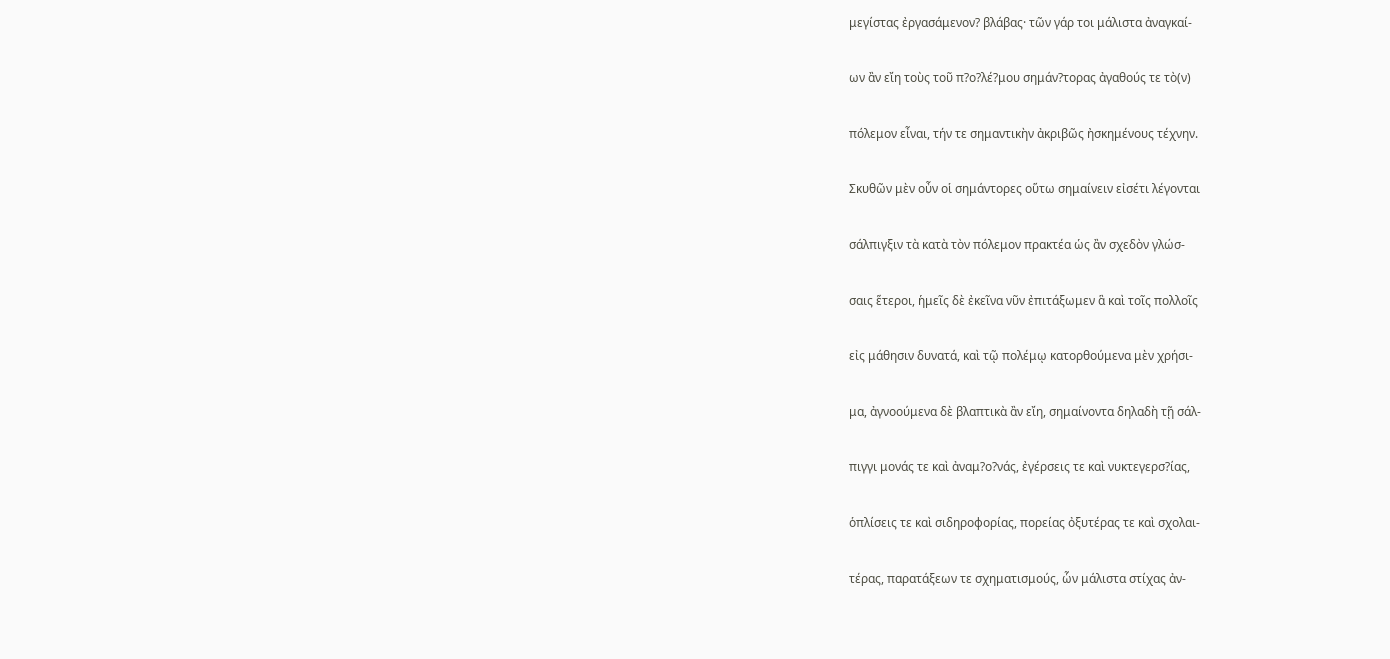μεγίστας ἐργασάμενον? βλάβας· τῶν γάρ τοι μάλιστα ἀναγκαί-

ων ἂν εἴη τοὺς τοῦ π?ο?λέ?μου σημάν?τορας ἀγαθούς τε τὸ(ν)

πόλεμον εἶναι, τήν τε σημαντικὴν ἀκριβῶς ἠσκημένους τέχνην.

Σκυθῶν μὲν οὖν οἱ σημάντορες οὕτω σημαίνειν εἰσέτι λέγονται

σάλπιγξιν τὰ κατὰ τὸν πόλεμον πρακτέα ὡς ἂν σχεδὸν γλώσ-

σαις ἕτεροι, ἡμεῖς δὲ ἐκεῖνα νῦν ἐπιτάξωμεν ἃ καὶ τοῖς πολλοῖς

εἰς μάθησιν δυνατά, καὶ τῷ πολέμῳ κατορθούμενα μὲν χρήσι-

μα, ἀγνοούμενα δὲ βλαπτικὰ ἂν εἴη, σημαίνοντα δηλαδὴ τῇ σάλ-

πιγγι μονάς τε καὶ ἀναμ?ο?νάς, ἐγέρσεις τε καὶ νυκτεγερσ?ίας,

ὁπλίσεις τε καὶ σιδηροφορίας, πορείας ὀξυτέρας τε καὶ σχολαι-

τέρας, παρατάξεων τε σχηματισμούς, ὧν μάλιστα στίχας ἀν-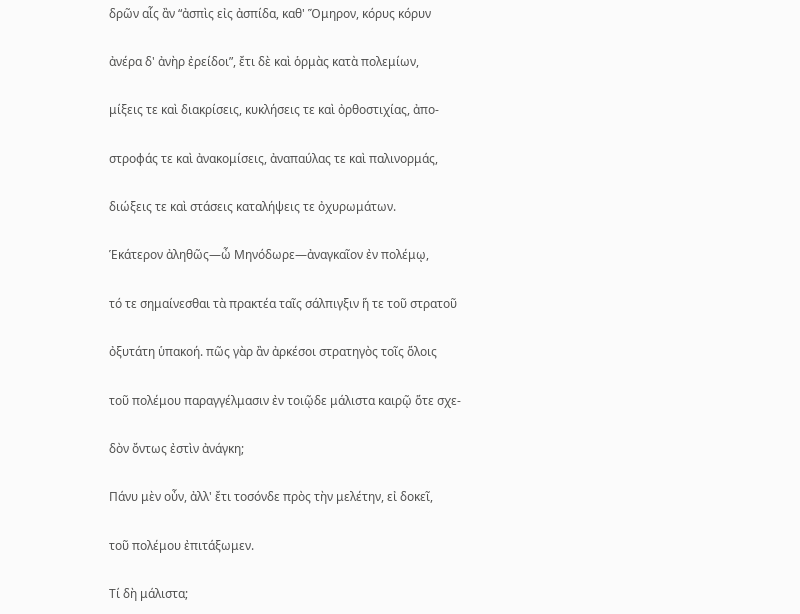δρῶν αἷς ἂν “ἀσπὶς εἰς ἀσπίδα, καθ' Ὅμηρον, κόρυς κόρυν

ἀνέρα δ' ἀνὴρ ἐρείδοι”, ἔτι δὲ καὶ ὁρμὰς κατὰ πολεμίων,

μίξεις τε καὶ διακρίσεις, κυκλήσεις τε καὶ ὀρθοστιχίας, ἀπο-

στροφάς τε καὶ ἀνακομίσεις, ἀναπαύλας τε καὶ παλινορμάς,

διώξεις τε καὶ στάσεις καταλήψεις τε ὀχυρωμάτων.

Ἑκάτερον ἀληθῶς—ὦ Μηνόδωρε—ἀναγκαῖον ἐν πολέμῳ,

τό τε σημαίνεσθαι τὰ πρακτέα ταῖς σάλπιγξιν ἥ τε τοῦ στρατοῦ

ὀξυτάτη ὑπακοή. πῶς γὰρ ἂν ἀρκέσοι στρατηγὸς τοῖς ὅλοις

τοῦ πολέμου παραγγέλμασιν ἐν τοιῷδε μάλιστα καιρῷ ὅτε σχε-

δὸν ὄντως ἐστὶν ἀνάγκη;

Πάνυ μὲν οὖν, ἀλλ' ἔτι τοσόνδε πρὸς τὴν μελέτην, εἰ δοκεῖ,

τοῦ πολέμου ἐπιτάξωμεν.

Τί δὴ μάλιστα;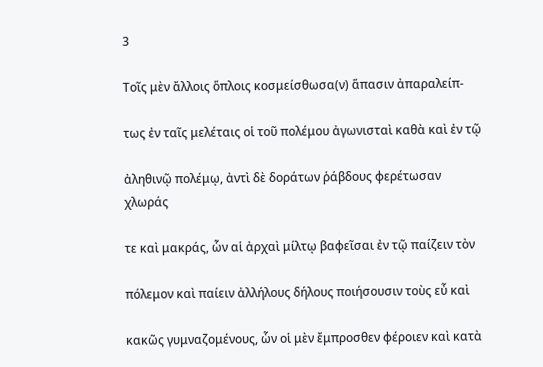3

Τοῖς μὲν ἄλλοις ὅπλοις κοσμείσθωσα(ν) ἅπασιν ἀπαραλείπ-

τως ἐν ταῖς μελέταις οἱ τοῦ πολέμου ἀγωνισταὶ καθὰ καὶ ἐν τῷ

ἀληθινῷ πολέμῳ, ἀντὶ δὲ δοράτων ῥάβδους φερέτωσαν χλωράς

τε καὶ μακράς, ὧν αἱ ἀρχαὶ μίλτῳ βαφεῖσαι ἐν τῷ παίζειν τὸν

πόλεμον καὶ παίειν ἀλλήλους δήλους ποιήσουσιν τοὺς εὖ καὶ

κακῶς γυμναζομένους, ὧν οἱ μὲν ἔμπροσθεν φέροιεν καὶ κατὰ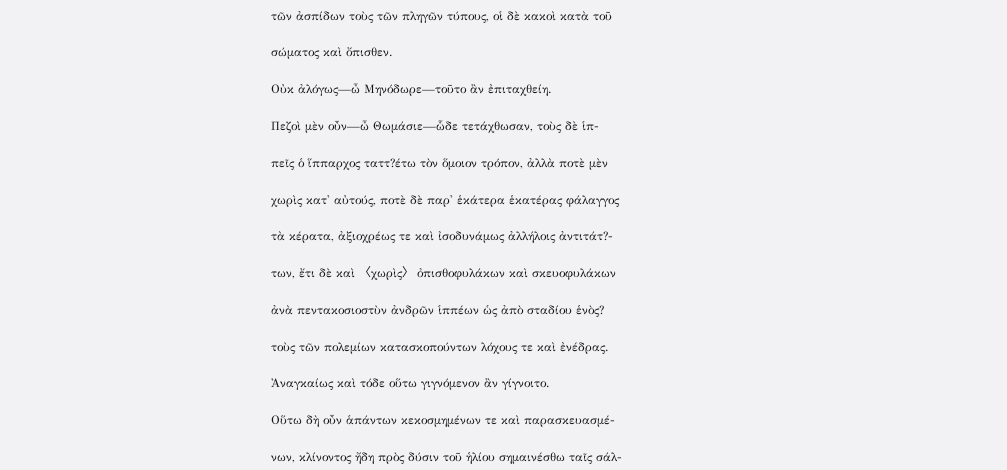τῶν ἀσπίδων τοὺς τῶν πληγῶν τύπους, οἱ δὲ κακοὶ κατὰ τοῦ

σώματος καὶ ὄπισθεν.

Οὐκ ἀλόγως—ὦ Μηνόδωρε—τοῦτο ἂν ἐπιταχθείη.

Πεζοὶ μὲν οὖν—ὦ Θωμάσιε—ὧδε τετάχθωσαν, τοὺς δὲ ἱπ-

πεῖς ὁ ἵππαρχος ταττ?έτω τὸν ὅμοιον τρόπον, ἀλλὰ ποτὲ μὲν

χωρὶς κατ' αὐτούς, ποτὲ δὲ παρ' ἑκάτερα ἑκατέρας φάλαγγος

τὰ κέρατα, ἀξιοχρέως τε καὶ ἰσοδυνάμως ἀλλήλοις ἀντιτάτ?-

των, ἔτι δὲ καὶ 〈χωρὶς〉 ὀπισθοφυλάκων καὶ σκευοφυλάκων

ἀνὰ πεντακοσιοστὺν ἀνδρῶν ἱππέων ὡς ἀπὸ σταδίου ἑνὸς?

τοὺς τῶν πολεμίων κατασκοπούντων λόχους τε καὶ ἐνέδρας.

Ἀναγκαίως καὶ τόδε οὕτω γιγνόμενον ἂν γίγνοιτο.

Οὕτω δὴ οὖν ἁπάντων κεκοσμημένων τε καὶ παρασκευασμέ-

νων, κλίνοντος ἤδη πρὸς δύσιν τοῦ ἡλίου σημαινέσθω ταῖς σάλ-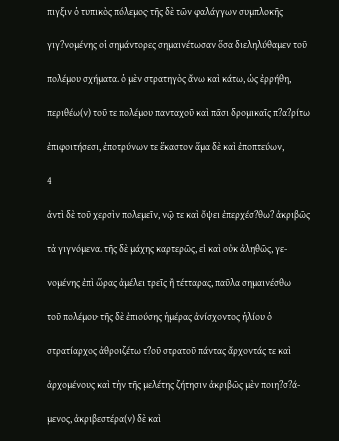πιγξιν ὁ τυπικὸς πόλεμος· τῆς δὲ τῶν φαλάγγων συμπλοκῆς

γιγ?νομένης οἱ σημάντορες σημαινέτωσαν ὅσα διεληλύθαμεν τοῦ

πολέμου σχήματα. ὁ μὲν στρατηγὸς ἄνω καὶ κάτω, ὡς ἐρρήθη,

περιθέω(ν) τοῦ τε πολέμου πανταχοῦ καὶ πᾶσι δρομικαῖς π?α?ρίτω

ἐπιφοιτήσεσι, ἐποτρύνων τε ἕκαστον ἅμα δὲ καὶ ἐποπτεύων,

4

ἀντὶ δὲ τοῦ χερσὶν πολεμεῖν, νῷ τε καὶ ὄψει ἐπερχέσ?θω? ἀκριβῶς

τὰ γιγνόμενα. τῆς δὲ μάχης καρτερῶς, εἰ καὶ οὐκ ἀληθῶς, γε-

νομένης ἐπὶ ὥρας ἀμέλει τρεῖς ἢ τέτταρας, παῦλα σημαινέσθω

τοῦ πολέμου· τῆς δὲ ἐπιούσης ἡμέρας ἀνίσχοντος ἡλίου ὁ

στρατίαρχος ἀθροιζέτω τ?οῦ στρατοῦ πάντας ἄρχοντάς τε καὶ

ἀρχομένους καὶ τὴν τῆς μελέτης ζήτησιν ἀκριβῶς μὲν ποιη?σ?ά-

μενος, ἀκριβεστέρα(ν) δὲ καὶ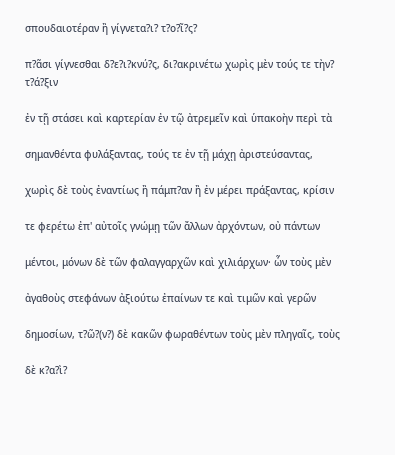σπουδαιοτέραν ἢ γίγνετα?ι? τ?ο?ῖ?ς?

π?ᾶσι γίγνεσθαι δ?ε?ι?κνύ?ς, δι?ακρινέτω χωρὶς μὲν τούς τε τὴν? τ?ά?ξιν

ἐν τῇ στάσει καὶ καρτερίαν ἐν τῷ ἀτρεμεῖν καὶ ὑπακοὴν περὶ τὰ

σημανθέντα φυλάξαντας, τούς τε ἐν τῇ μάχῃ ἀριστεύσαντας,

χωρὶς δὲ τοὺς ἐναντίως ἢ πάμπ?αν ἢ ἐν μέρει πράξαντας, κρίσιν

τε φερέτω ἐπ' αὐτοῖς γνώμῃ τῶν ἄλλων ἀρχόντων, οὐ πάντων

μέντοι, μόνων δὲ τῶν φαλαγγαρχῶν καὶ χιλιάρχων· ὧν τοὺς μὲν

ἀγαθοὺς στεφάνων ἀξιούτω ἐπαίνων τε καὶ τιμῶν καὶ γερῶν

δημοσίων, τ?ῶ?(ν?) δὲ κακῶν φωραθέντων τοὺς μὲν πληγαῖς, τοὺς

δὲ κ?α?ὶ?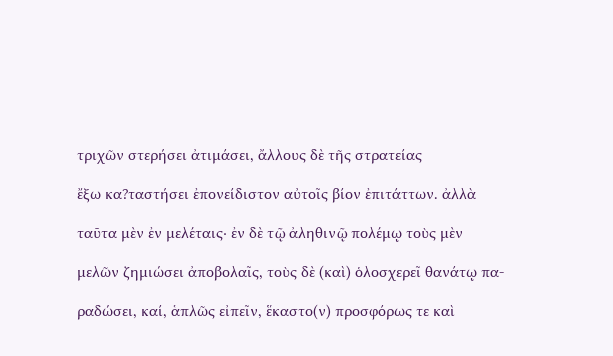τριχῶν στερήσει ἀτιμάσει, ἄλλους δὲ τῆς στρατείας

ἔξω κα?ταστήσει ἐπονείδιστον αὐτοῖς βίον ἐπιτάττων. ἀλλὰ

ταῦτα μὲν ἐν μελέταις· ἐν δὲ τῷ ἀληθινῷ πολέμῳ τοὺς μὲν

μελῶν ζημιώσει ἀποβολαῖς, τοὺς δὲ (καὶ) ὁλοσχερεῖ θανάτῳ πα-

ραδώσει, καί, ἁπλῶς εἰπεῖν, ἕκαστο(ν) προσφόρως τε καὶ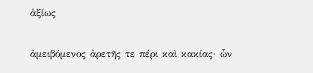ἀξίως

ἀμειβόμενος ἀρετῆς τε πέρι καὶ κακίας· ὧν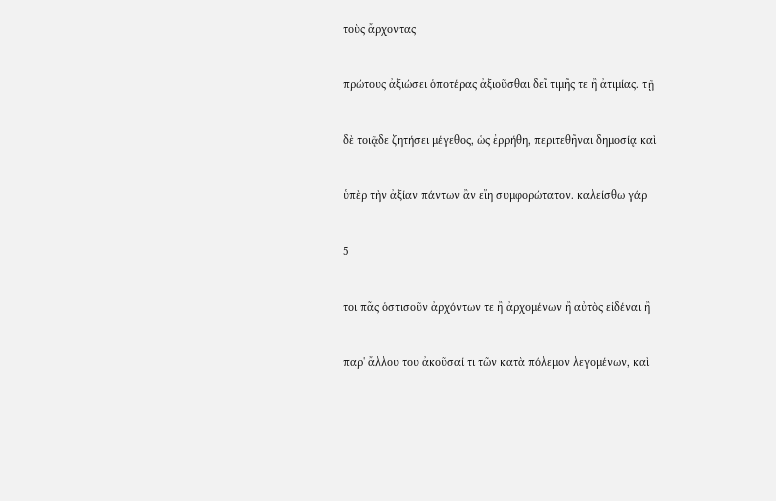τοὺς ἄρχοντας

πρώτους ἀξιώσει ὁποτέρας ἀξιοῦσθαι δεῖ τιμῆς τε ἢ ἀτιμίας. τῇ

δὲ τοιᾷδε ζητήσει μέγεθος, ὡς ἐρρήθη, περιτεθῆναι δημοσίᾳ καὶ

ὑπὲρ τὴν ἀξίαν πάντων ἂν εἴη συμφορώτατον. καλείσθω γάρ

5

τοι πᾶς ὁστισοῦν ἀρχόντων τε ἢ ἀρχομένων ἢ αὐτὸς εἰδέναι ἢ

παρ' ἄλλου του ἀκοῦσαί τι τῶν κατὰ πόλεμον λεγομένων, καὶ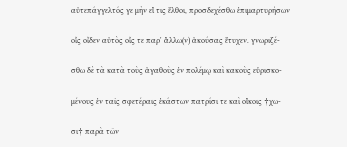αὐτεπάγγελτός γε μὴν εἴ τις ἔλθοι, προσδεχέσθω ἐπιμαρτυρήσων

οἷς οἶδεν αὐτὸς οἷς τε παρ' ἄλλω(ν) ἀκούσας ἔτυχεν. γνωριζέ-

σθω δὲ τὰ κατὰ τοὺς ἀγαθοὺς ἐν πολέμῳ καὶ κακοὺς εὑρισκο-

μένους ἐν ταῖς σφετέραις ἑκάστων πατρίσι τε καὶ οἴκοις †χω-

σι† παρὰ τῶν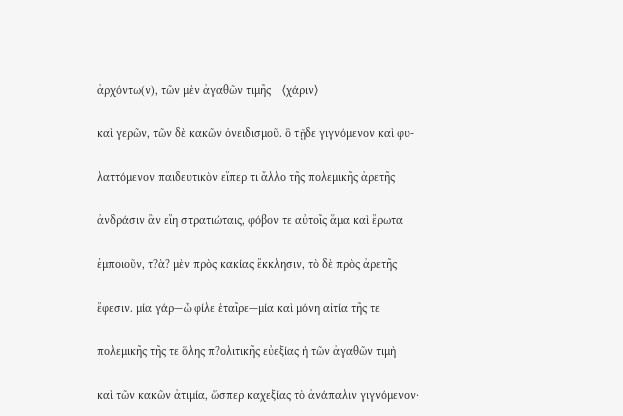ἀρχόντω(ν), τῶν μὲν ἀγαθῶν τιμῆς 〈χάριν〉

καὶ γερῶν, τῶν δὲ κακῶν ὀνειδισμοῦ. ὃ τῇδε γιγνόμενον καὶ φυ-

λαττόμενον παιδευτικὸν εἴπερ τι ἄλλο τῆς πολεμικῆς ἀρετῆς

ἀνδράσιν ἂν εἴη στρατιώταις, φόβον τε αὐτοῖς ἅμα καὶ ἔρωτα

ἐμποιοῦν, τ?ὰ? μὲν πρὸς κακίας ἔκκλησιν, τὸ δὲ πρὸς ἀρετῆς

ἔφεσιν. μία γάρ—ὦ φίλε ἑταῖρε—μία καὶ μόνη αἰτία τῆς τε

πολεμικῆς τῆς τε ὅλης π?ολιτικῆς εὐεξίας ἡ τῶν ἀγαθῶν τιμὴ

καὶ τῶν κακῶν ἀτιμία, ὥσπερ καχεξίας τὸ ἀνάπαλιν γιγνόμενον·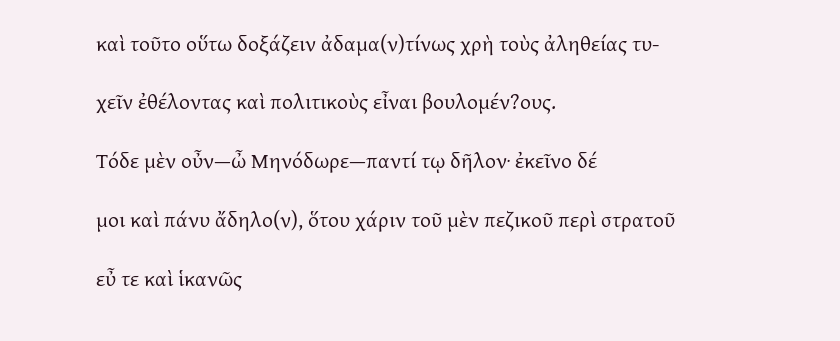καὶ τοῦτο οὕτω δοξάζειν ἀδαμα(ν)τίνως χρὴ τοὺς ἀληθείας τυ-

χεῖν ἐθέλοντας καὶ πολιτικοὺς εἶναι βουλομέν?ους.

Τόδε μὲν οὖν—ὦ Μηνόδωρε—παντί τῳ δῆλον· ἐκεῖνο δέ

μοι καὶ πάνυ ἄδηλο(ν), ὅτου χάριν τοῦ μὲν πεζικοῦ περὶ στρατοῦ

εὖ τε καὶ ἱκανῶς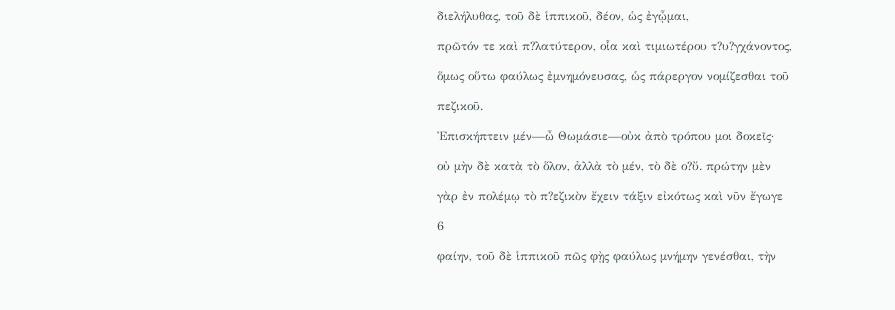διελήλυθας, τοῦ δὲ ἱππικοῦ, δέον, ὡς ἐγᾦμαι,

πρῶτόν τε καὶ π?λατύτερον, οἷα καὶ τιμιωτέρου τ?υ?γχάνοντος,

ὅμως οὕτω φαύλως ἐμνημόνευσας, ὡς πάρεργον νομίζεσθαι τοῦ

πεζικοῦ.

Ἐπισκήπτειν μέν—ὦ Θωμάσιε—οὐκ ἀπὸ τρόπου μοι δοκεῖς·

οὐ μὴν δὲ κατὰ τὸ ὅλον, ἀλλὰ τὸ μέν, τὸ δὲ ο?ὔ. πρώτην μὲν

γὰρ ἐν πολέμῳ τὸ π?εζικὸν ἔχειν τάξιν εἰκότως καὶ νῦν ἔγωγε

6

φαίην, τοῦ δὲ ἱππικοῦ πῶς φῂς φαύλως μνήμην γενέσθαι, τὴν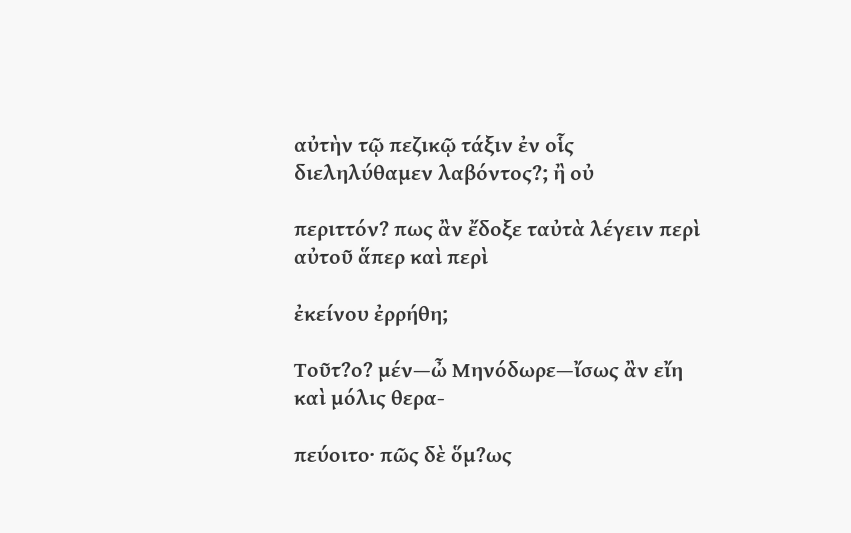αὐτὴν τῷ πεζικῷ τάξιν ἐν οἷς διεληλύθαμεν λαβόντος?; ἢ οὐ

περιττόν? πως ἂν ἔδοξε ταὐτὰ λέγειν περὶ αὐτοῦ ἅπερ καὶ περὶ

ἐκείνου ἐρρήθη;

Τοῦτ?ο? μέν—ὦ Μηνόδωρε—ἴσως ἂν εἴη καὶ μόλις θερα-

πεύοιτο· πῶς δὲ ὅμ?ως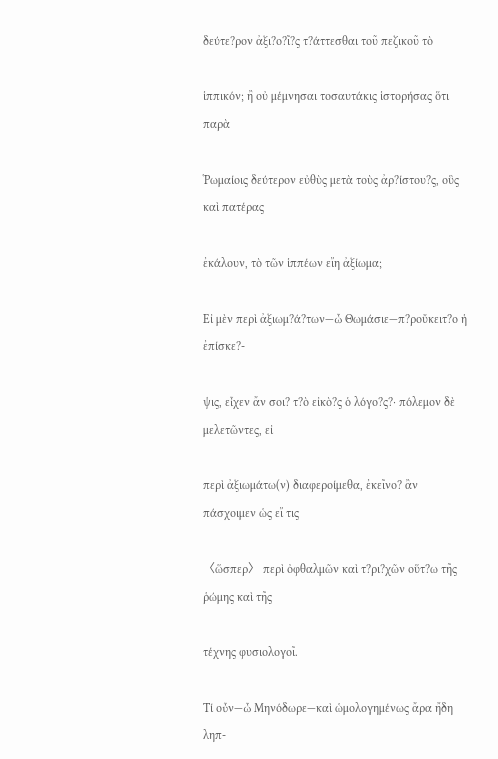δεύτε?ρον ἀξι?ο?ῖ?ς τ?άττεσθαι τοῦ πεζικοῦ τὸ

ἱππικόν; ἢ οὐ μέμνησαι τοσαυτάκις ἱστορήσας ὅτι παρὰ

Ῥωμαίοις δεύτερον εὐθὺς μετὰ τοὺς ἀρ?ίστου?ς, οὓς καὶ πατέρας

ἐκάλουν, τὸ τῶν ἱππέων εἴη ἀξίωμα;

Εἰ μὲν περὶ ἀξιωμ?ά?των—ὦ Θωμάσιε—π?ροὔκειτ?ο ἡ ἐπίσκε?-

ψις, εἶχεν ἄν σοι? τ?ὸ εἰκὸ?ς ὁ λόγο?ς?· πόλεμον δὲ μελετῶντες, εἰ

περὶ ἀξιωμάτω(ν) διαφεροίμεθα, ἐκεῖνο? ἂν πάσχοιμεν ὡς εἴ τις

〈ὥσπερ〉 περὶ ὀφθαλμῶν καὶ τ?ρι?χῶν οὕτ?ω τῆς ῥώμης καὶ τῆς

τέχνης φυσιολογοῖ.

Τί οὖν—ὦ Μηνόδωρε—καὶ ὡμολογημένως ἄρα ἤδη ληπ-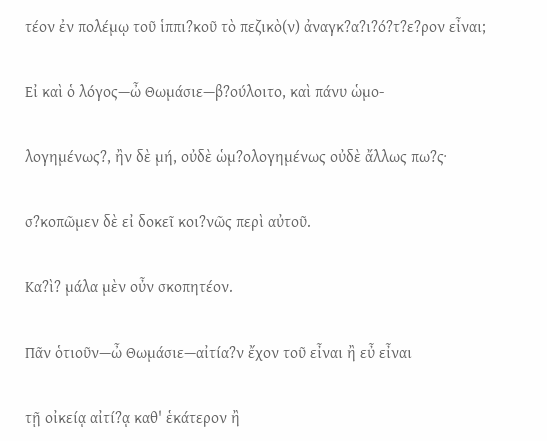τέον ἐν πολέμῳ τοῦ ἱππι?κοῦ τὸ πεζικὸ(ν) ἀναγκ?α?ι?ό?τ?ε?ρον εἶναι;

Εἰ καὶ ὁ λόγος—ὦ Θωμάσιε—β?ούλοιτο, καὶ πάνυ ὡμο-

λογημένως?, ἢν δὲ μή, οὐδὲ ὡμ?ολογημένως οὐδὲ ἄλλως πω?ς·

σ?κοπῶμεν δὲ εἰ δοκεῖ κοι?νῶς περὶ αὐτοῦ.

Κα?ὶ? μάλα μὲν οὖν σκοπητέον.

Πᾶν ὁτιοῦν—ὦ Θωμάσιε—αἰτία?ν ἔχον τοῦ εἶναι ἢ εὖ εἶναι

τῇ οἰκείᾳ αἰτί?ᾳ καθ' ἑκάτερον ἢ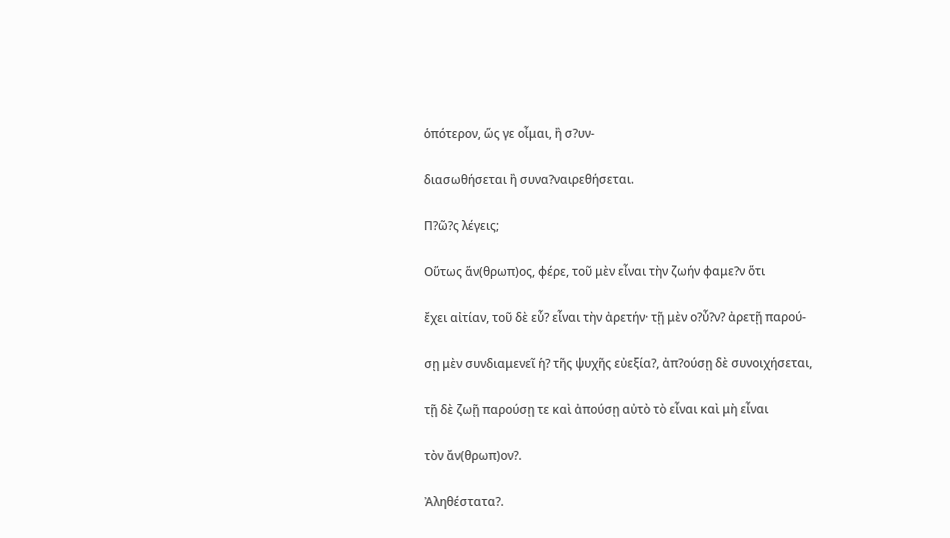ὁπότερον, ὥς γε οἶμαι, ἢ σ?υν-

διασωθήσεται ἢ συνα?ναιρεθήσεται.

Π?ῶ?ς λέγεις;

Οὕτως ἅν(θρωπ)ος, φέρε, τοῦ μὲν εἶναι τὴν ζωήν φαμε?ν ὅτι

ἔχει αἰτίαν, τοῦ δὲ εὖ? εἶναι τὴν ἀρετήν· τῇ μὲν ο?ὖ?ν? ἀρετῇ παρού-

σῃ μὲν συνδιαμενεῖ ἡ? τῆς ψυχῆς εὐεξία?, ἀπ?ούσῃ δὲ συνοιχήσεται,

τῇ δὲ ζωῇ παρούσῃ τε καὶ ἀπούσῃ αὐτὸ τὸ εἶναι καὶ μὴ εἶναι

τὸν ἄν(θρωπ)ον?.

Ἀληθέστατα?.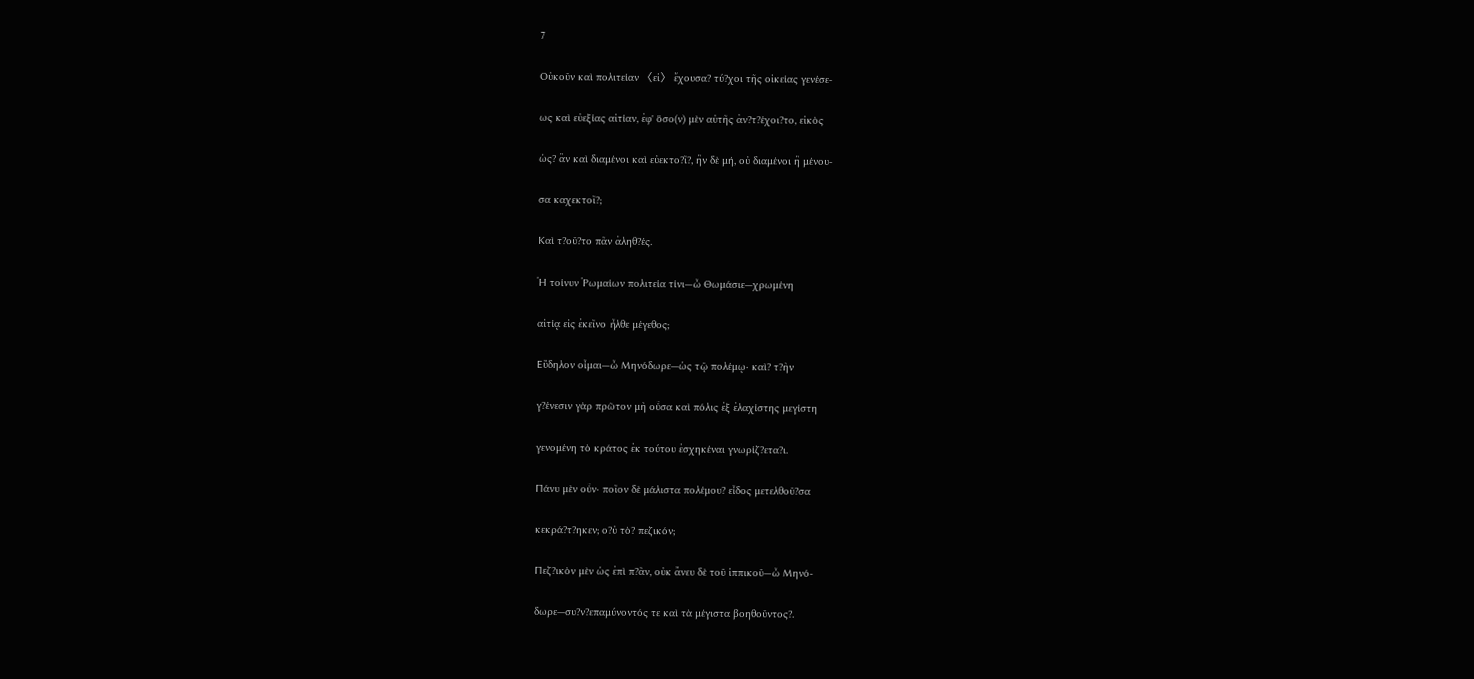7

Οὐκοῦν καὶ πολιτείαν 〈εἰ〉 ἔχουσα? τύ?χοι τῆς οἰκείας γενέσε-

ως καὶ εὐεξίας αἰτίαν, ἐφ' ὅσο(ν) μὲν αὐτῆς ἀν?τ?έχοι?το, εἰκὸς

ὡς? ἂν καὶ διαμένοι καὶ εὐεκτο?ῖ?, ἢν δὲ μή, οὐ διαμένοι ἢ μένου-

σα καχεκτοῖ?;

Καὶ τ?οῦ?το πᾶν ἀληθ?ές.

Ἡ τοίνυν Ῥωμαίων πολιτεία τίνι—ὦ Θωμάσιε—χρωμένη

αἰτίᾳ εἰς ἐκεῖνο ἦλθε μέγεθος;

Εὔδηλον οἶμαι—ὦ Μηνόδωρε—ὡς τῷ πολέμῳ· καὶ? τ?ὴν

γ?ένεσιν γὰρ πρῶτον μὴ οὖσα καὶ πόλις ἐξ ἐλαχίστης μεγίστη

γενομένη τὸ κράτος ἐκ τούτου ἐσχηκέναι γνωρίζ?ετα?ι.

Πάνυ μὲν οὖν· ποῖον δὲ μάλιστα πολέμου? εἶδος μετελθοῦ?σα

κεκρά?τ?ηκεν; ο?ὐ τὸ? πεζικόν;

Πεζ?ικὸν μὲν ὡς ἐπὶ π?ᾶν, οὐκ ἄνευ δὲ τοῦ ἱππικοῦ—ὦ Μηνό-

δωρε—συ?ν?επαμύνοντός τε καὶ τὰ μέγιστα βοηθοῦντος?.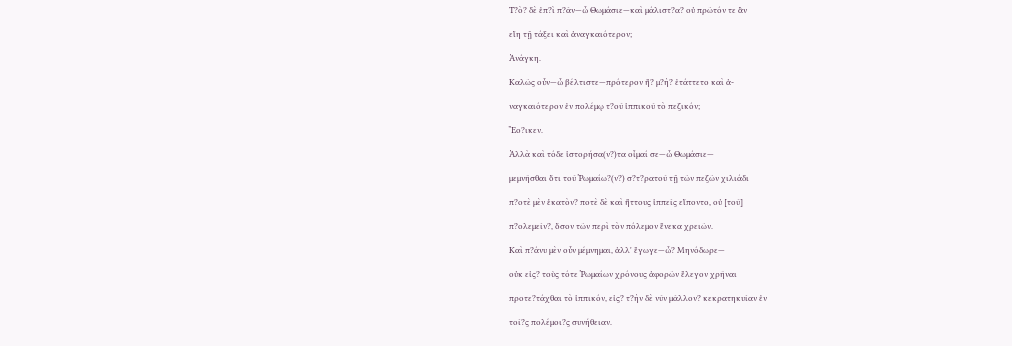Τ?ὸ? δὲ ἐπ?ὶ π?ᾶν—ὦ Θωμάσιε—καὶ μάλιστ?α? οὐ πρῶτόν τε ἂν

εἴη τῇ τάξει καὶ ἀναγκαιότερον;

Ἀνάγκη.

Καλῶς οὖν—ὦ βέλτιστε—πρότερον ἢ? μ?ὴ? ἐτάττετο καὶ ἀ-

ναγκαιότερον ἐν πολέμῳ τ?οῦ ἱππικοῦ τὸ πεζικόν;

Ἔο?ικεν.

Ἀλλὰ καὶ τόδε ἱστορήσα(ν?)τα οἶμαί σε—ὦ Θωμάσιε—

μεμνῆσθαι ὅτι τοῦ Ῥωμαίω?(ν?) σ?τ?ρατοῦ τῇ τῶν πεζῶν χιλιάδι

π?οτὲ μὲν ἑκατὸν? ποτὲ δὲ καὶ ἥττους ἱππεῖς εἵποντο, οὐ [τοῦ]

π?ολεμεῖν?, ὅσον τῶν περὶ τὸν πόλεμον ἕνεκα χρειῶν.

Καὶ π?άνυ μὲν οὖν μέμνημαι, ἀλλ' ἔγωγε—ὦ? Μηνόδωρε—

οὐκ εἰς? τοὺς τότε Ῥωμαίων χρόνους ἀφορῶν ἔλεγον χρῆναι

προτε?τάχθαι τὸ ἱππικόν, εἰς? τ?ὴν δὲ νῦν μᾶλλον? κεκρατηκυῖαν ἐν

τοῖ?ς πολέμοι?ς συνήθειαν.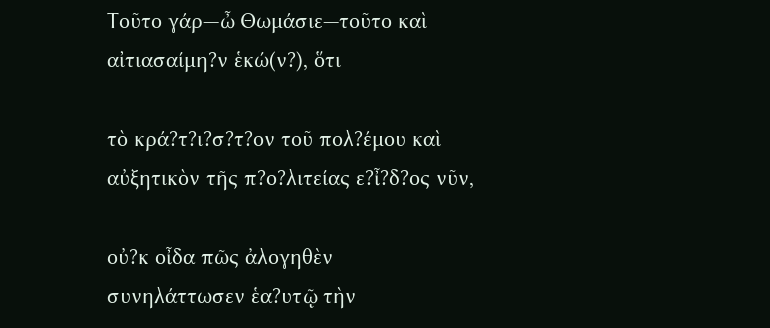Τοῦτο γάρ—ὦ Θωμάσιε—τοῦτο καὶ αἰτιασαίμη?ν ἑκώ(ν?), ὅτι

τὸ κρά?τ?ι?σ?τ?ον τοῦ πολ?έμου καὶ αὐξητικὸν τῆς π?ο?λιτείας ε?ἶ?δ?ος νῦν,

οὐ?κ οἶδα πῶς ἀλογηθὲν συνηλάττωσεν ἑα?υτῷ τὴν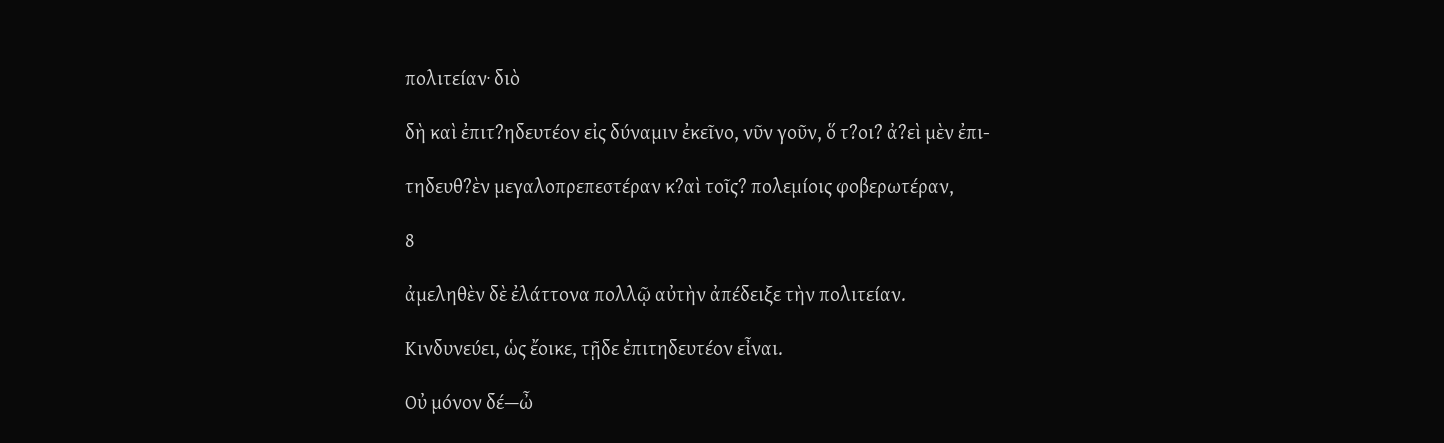πολιτείαν· διὸ

δὴ καὶ ἐπιτ?ηδευτέον εἰς δύναμιν ἐκεῖνο, νῦν γοῦν, ὅ τ?οι? ἀ?εὶ μὲν ἐπι-

τηδευθ?ὲν μεγαλοπρεπεστέραν κ?αὶ τοῖς? πολεμίοις φοβερωτέραν,

8

ἀμεληθὲν δὲ ἐλάττονα πολλῷ αὐτὴν ἀπέδειξε τὴν πολιτείαν.

Κινδυνεύει, ὡς ἔοικε, τῇδε ἐπιτηδευτέον εἶναι.

Οὐ μόνον δέ—ὦ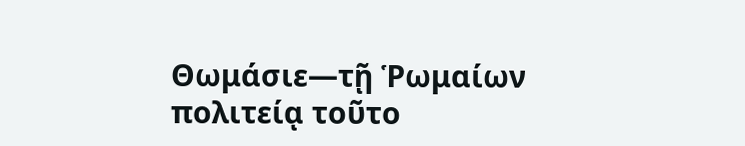Θωμάσιε—τῇ Ῥωμαίων πολιτείᾳ τοῦτο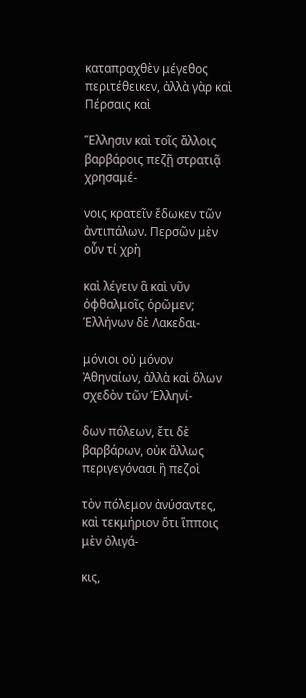καταπραχθὲν μέγεθος περιτέθεικεν, ἀλλὰ γὰρ καὶ Πέρσαις καὶ

Ἕλλησιν καὶ τοῖς ἄλλοις βαρβάροις πεζῇ στρατιᾷ χρησαμέ-

νοις κρατεῖν ἔδωκεν τῶν ἀντιπάλων. Περσῶν μὲν οὖν τί χρὴ

καὶ λέγειν ἃ καὶ νῦν ὀφθαλμοῖς ὁρῶμεν; Ἑλλήνων δὲ Λακεδαι-

μόνιοι οὐ μόνον Ἀθηναίων, ἀλλὰ καὶ ὅλων σχεδὸν τῶν Ἑλληνί-

δων πόλεων, ἔτι δὲ βαρβάρων, οὐκ ἄλλως περιγεγόνασι ἢ πεζοὶ

τὸν πόλεμον ἀνύσαντες, καὶ τεκμήριον ὅτι ἵπποις μὲν ὀλιγά-

κις,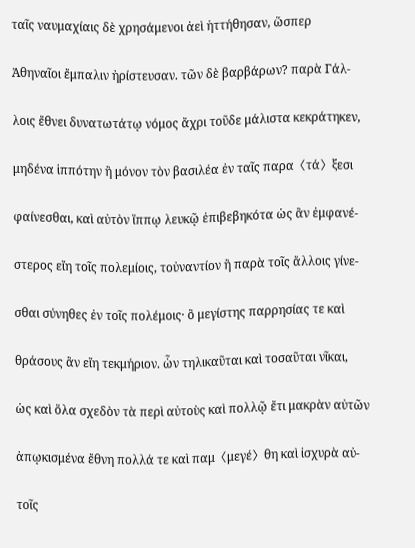ταῖς ναυμαχίαις δὲ χρησάμενοι ἀεὶ ἡττήθησαν, ὥσπερ

Ἀθηναῖοι ἔμπαλιν ἠρίστευσαν. τῶν δὲ βαρβάρων? παρὰ Γάλ-

λοις ἔθνει δυνατωτάτῳ νόμος ἄχρι τοῦδε μάλιστα κεκράτηκεν,

μηδένα ἱππότην ἢ μόνον τὸν βασιλέα ἐν ταῖς παρα〈τά〉ξεσι

φαίνεσθαι, καὶ αὐτὸν ἵππῳ λευκῷ ἐπιβεβηκότα ὡς ἂν ἐμφανέ-

στερος εἴη τοῖς πολεμίοις, τοὐναντίον ἢ παρὰ τοῖς ἄλλοις γίνε-

σθαι σύνηθες ἐν τοῖς πολέμοις· ὃ μεγίστης παρρησίας τε καὶ

θράσους ἂν εἴη τεκμήριον. ὧν τηλικαῦται καὶ τοσαῦται νῖκαι,

ὡς καὶ ὅλα σχεδὸν τὰ περὶ αὐτοὺς καὶ πολλῷ ἔτι μακρὰν αὐτῶν

ἀπῳκισμένα ἔθνη πολλά τε καὶ παμ〈μεγέ〉θη καὶ ἰσχυρὰ αὐ-

τοῖς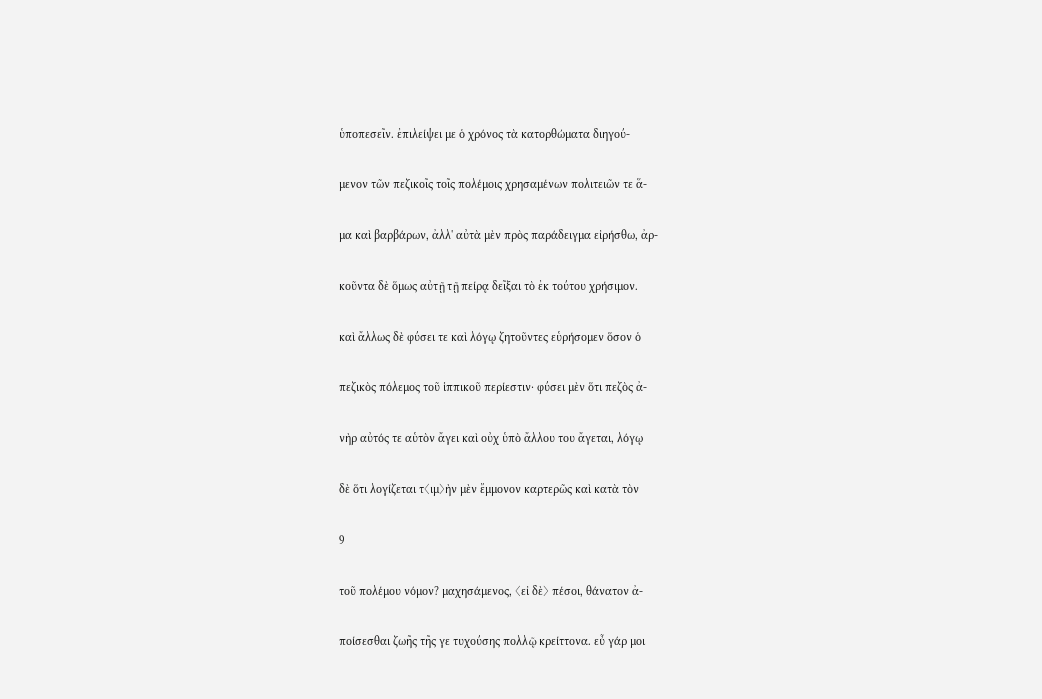ὑποπεσεῖν. ἐπιλείψει με ὁ χρόνος τὰ κατορθώματα διηγού-

μενον τῶν πεζικοῖς τοῖς πολέμοις χρησαμένων πολιτειῶν τε ἅ-

μα καὶ βαρβάρων, ἀλλ' αὐτὰ μὲν πρὸς παράδειγμα εἰρήσθω, ἀρ-

κοῦντα δὲ ὅμως αὐτῇ τῇ πείρᾳ δεῖξαι τὸ ἐκ τούτου χρήσιμον.

καὶ ἄλλως δὲ φύσει τε καὶ λόγῳ ζητοῦντες εὑρήσομεν ὅσον ὁ

πεζικὸς πόλεμος τοῦ ἱππικοῦ περίεστιν· φύσει μὲν ὅτι πεζὸς ἀ-

νὴρ αὐτός τε αὑτὸν ἄγει καὶ οὐχ ὑπὸ ἄλλου του ἄγεται, λόγῳ

δὲ ὅτι λογίζεται τ〈ιμ〉ὴν μὲν ἔμμονον καρτερῶς καὶ κατὰ τὸν

9

τοῦ πολέμου νόμον? μαχησάμενος, 〈εἰ δὲ〉 πέσοι, θάνατον ἀ-

ποίσεσθαι ζωῆς τῆς γε τυχούσης πολλῷ κρείττονα. εὖ γάρ μοι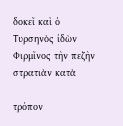δοκεῖ καὶ ὁ Τυρσηνὸς ἰδὼν Φιρμῖνος τὴν πεζὴν στρατιὰν κατὰ

τρόπον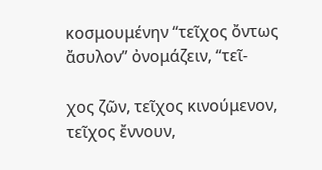κοσμουμένην “τεῖχος ὄντως ἄσυλον” ὀνομάζειν, “τεῖ-

χος ζῶν, τεῖχος κινούμενον, τεῖχος ἔννουν,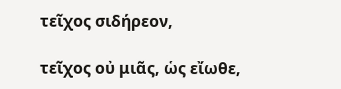τεῖχος σιδήρεον,

τεῖχος οὐ μιᾶς, ὡς εἴωθε,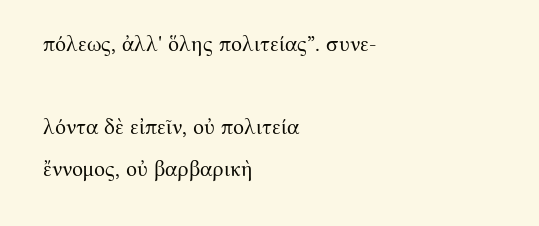πόλεως, ἀλλ' ὅλης πολιτείας”. συνε-

λόντα δὲ εἰπεῖν, οὐ πολιτεία ἔννομος, οὐ βαρβαρικὴ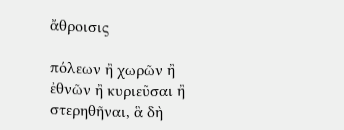ἄθροισις

πόλεων ἢ χωρῶν ἢ ἐθνῶν ἢ κυριεῦσαι ἢ στερηθῆναι, ἃ δὴ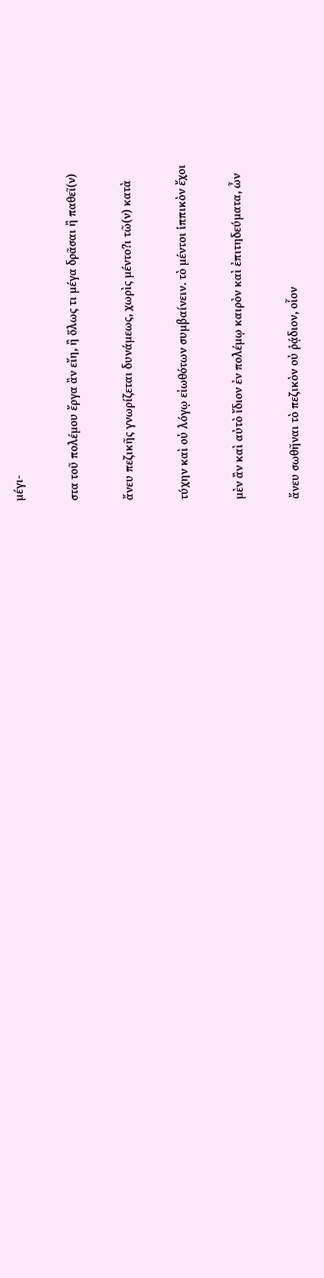μέγι-

στα τοῦ πολέμου ἔργα ἂν εἴη, ἢ ὅλως τι μέγα δρᾶσαι ἢ παθεῖ(ν)

ἄνευ πεζικῆς γνωρίζεται δυνάμεως, χωρὶς μέντο?ι τῶ(ν) κατὰ

τύχην καὶ οὐ λόγῳ εἰωθότων συμβαίνειν. τὸ μέντοι ἱππικὸν ἔχοι

μὲν ἂν καὶ αὐτὸ ἴδιον ἐν πολέμῳ καιρὸν καὶ ἐπιτηδεύματα, ὦν

ἄνευ σωθῆναι τὸ πεζικὸν οὐ ῥᾴδιον, οἷον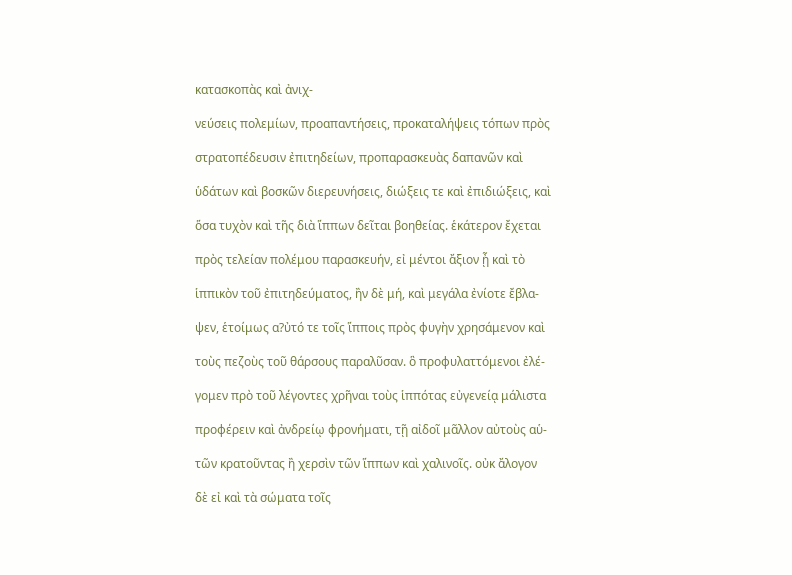κατασκοπὰς καὶ ἀνιχ-

νεύσεις πολεμίων, προαπαντήσεις, προκαταλήψεις τόπων πρὸς

στρατοπέδευσιν ἐπιτηδείων, προπαρασκευὰς δαπανῶν καὶ

ὑδάτων καὶ βοσκῶν διερευνήσεις, διώξεις τε καὶ ἐπιδιώξεις, καὶ

ὅσα τυχὸν καὶ τῆς διὰ ἵππων δεῖται βοηθείας. ἑκάτερον ἔχεται

πρὸς τελείαν πολέμου παρασκευήν, εἰ μέντοι ἄξιον ᾖ καὶ τὸ

ἱππικὸν τοῦ ἐπιτηδεύματος, ἢν δὲ μή, καὶ μεγάλα ἐνίοτε ἔβλα-

ψεν, ἑτοίμως α?ὐτό τε τοῖς ἵπποις πρὸς φυγὴν χρησάμενον καὶ

τοὺς πεζοὺς τοῦ θάρσους παραλῦσαν. ὃ προφυλαττόμενοι ἐλέ-

γομεν πρὸ τοῦ λέγοντες χρῆναι τοὺς ἱππότας εὐγενείᾳ μάλιστα

προφέρειν καὶ ἀνδρείῳ φρονήματι, τῇ αἰδοῖ μᾶλλον αὐτοὺς αὑ-

τῶν κρατοῦντας ἢ χερσὶν τῶν ἵππων καὶ χαλινοῖς. οὐκ ἄλογον

δὲ εἰ καὶ τὰ σώματα τοῖς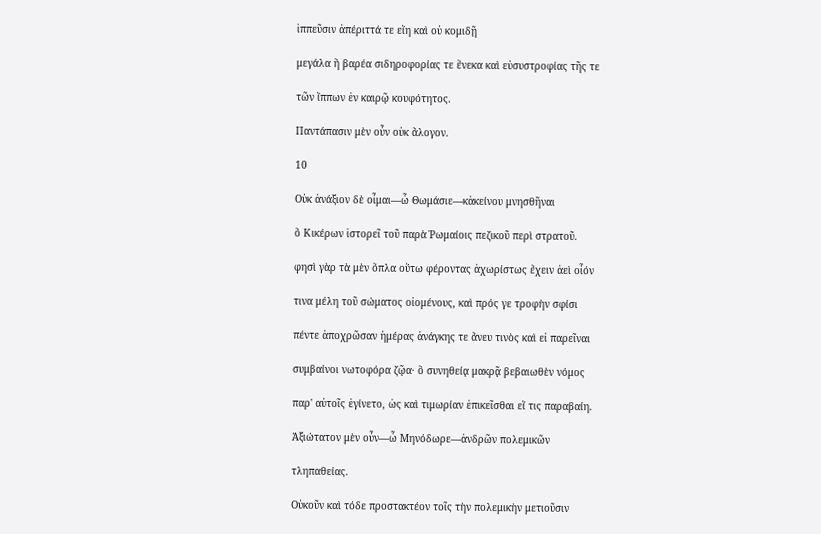ἱππεῦσιν ἀπέριττά τε εἴη καὶ οὐ κομιδῇ

μεγάλα ἢ βαρέα σιδηροφορίας τε ἕνεκα καὶ εὐσυστροφίας τῆς τε

τῶν ἵππων ἐν καιρῷ κουφότητος.

Παντάπασιν μὲν οὖν οὐκ ἄλογον.

10

Οὐκ ἀνάξιον δὲ οἶμαι—ὦ Θωμάσιε—κἀκείνου μνησθῆναι

ὃ Κικέρων ἱστορεῖ τοῦ παρὰ Ῥωμαίοις πεζικοῦ περὶ στρατοῦ.

φησὶ γὰρ τὰ μὲν ὅπλα οὕτω φέροντας ἀχωρίστως ἔχειν ἀεὶ οἷόν

τινα μέλη τοῦ σώματος οἰομένους, καὶ πρός γε τροφὴν σφίσι

πέντε ἀποχρῶσαν ἡμέρας ἀνάγκης τε ἄνευ τινὸς καὶ εἰ παρεῖναι

συμβαίνοι νωτοφόρα ζῷα· ὃ συνηθείᾳ μακρᾷ βεβαιωθὲν νόμος

παρ' αὐτοῖς ἐγίνετο, ὡς καὶ τιμωρίαν ἐπικεῖσθαι εἴ τις παραβαίη.

Ἀξιώτατον μὲν οὖν—ὦ Μηνόδωρε—ἀνδρῶν πολεμικῶν

τληπαθείας.

Οὐκοῦν καὶ τόδε προστακτέον τοῖς τὴν πολεμικὴν μετιοῦσιν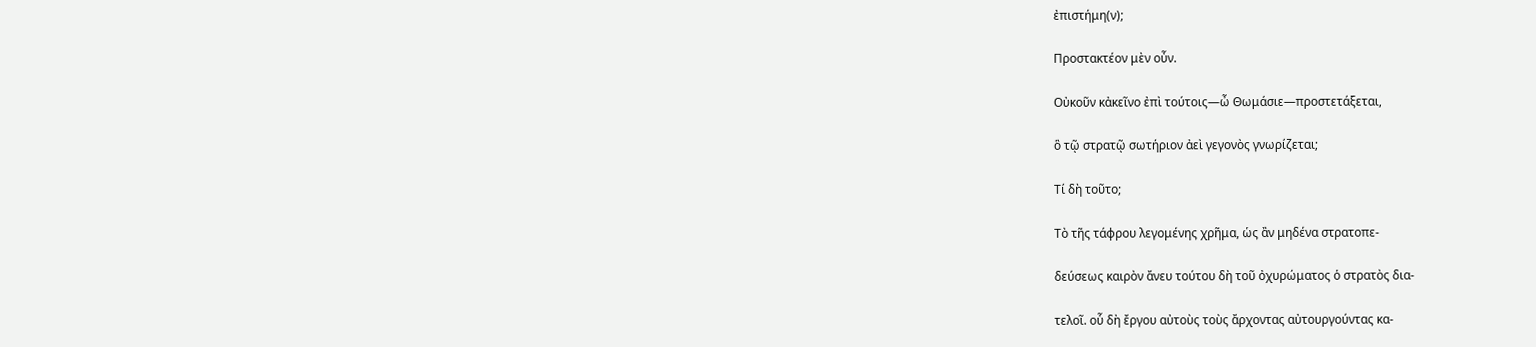ἐπιστήμη(ν);

Προστακτέον μὲν οὖν.

Οὐκοῦν κἀκεῖνο ἐπὶ τούτοις—ὦ Θωμάσιε—προστετάξεται,

ὃ τῷ στρατῷ σωτήριον ἀεὶ γεγονὸς γνωρίζεται;

Τί δὴ τοῦτο;

Τὸ τῆς τάφρου λεγομένης χρῆμα, ὡς ἂν μηδένα στρατοπε-

δεύσεως καιρὸν ἄνευ τούτου δὴ τοῦ ὀχυρώματος ὁ στρατὸς δια-

τελοῖ. οὗ δὴ ἔργου αὐτοὺς τοὺς ἄρχοντας αὐτουργούντας κα-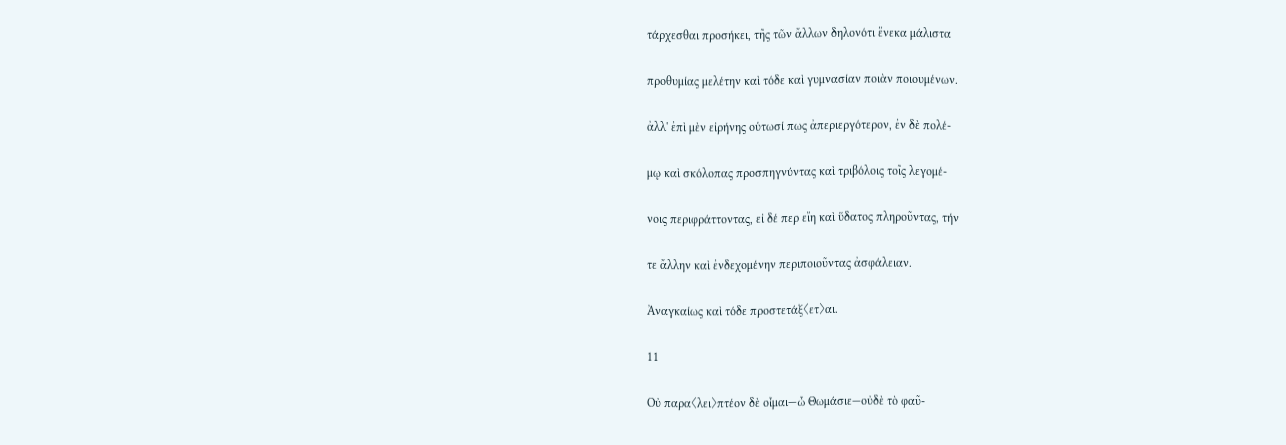τάρχεσθαι προσήκει, τῆς τῶν ἄλλων δηλονότι ἕνεκα μάλιστα

προθυμίας μελέτην καὶ τόδε καὶ γυμνασίαν ποιὰν ποιουμένων.

ἀλλ' ἐπὶ μὲν εἰρήνης οὑτωσί πως ἀπεριεργότερον, ἐν δὲ πολέ-

μῳ καὶ σκόλοπας προσπηγνύντας καὶ τριβόλοις τοῖς λεγομέ-

νοις περιφράττοντας, εἰ δέ περ εἴη καὶ ὕδατος πληροῦντας, τήν

τε ἄλλην καὶ ἐνδεχομένην περιποιοῦντας ἀσφάλειαν.

Ἀναγκαίως καὶ τόδε προστετάξ〈ετ〉αι.

11

Οὐ παρα〈λει〉πτέον δὲ οἶμαι—ὦ Θωμάσιε—οὐδὲ τὸ φαῦ-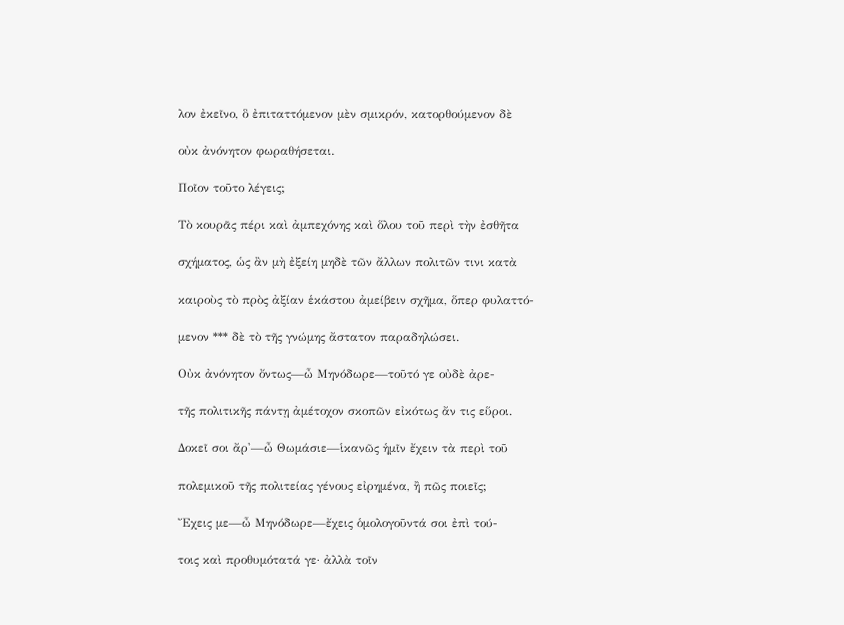λον ἐκεῖνο, ὃ ἐπιταττόμενον μὲν σμικρόν, κατορθούμενον δὲ

οὐκ ἀνόνητον φωραθήσεται.

Ποῖον τοῦτο λέγεις;

Τὸ κουρᾶς πέρι καὶ ἀμπεχόνης καὶ ὅλου τοῦ περὶ τὴν ἐσθῆτα

σχήματος, ὡς ἂν μὴ ἐξείη μηδὲ τῶν ἄλλων πολιτῶν τινι κατὰ

καιροὺς τὸ πρὸς ἀξίαν ἑκάστου ἀμείβειν σχῆμα, ὅπερ φυλαττό-

μενον *** δὲ τὸ τῆς γνώμης ἄστατον παραδηλώσει.

Οὐκ ἀνόνητον ὄντως—ὦ Μηνόδωρε—τοῦτό γε οὐδὲ ἀρε-

τῆς πολιτικῆς πάντῃ ἀμέτοχον σκοπῶν εἰκότως ἄν τις εὕροι.

Δοκεῖ σοι ἄρ'—ὦ Θωμάσιε—ἱκανῶς ἡμῖν ἔχειν τὰ περὶ τοῦ

πολεμικοῦ τῆς πολιτείας γένους εἰρημένα, ἢ πῶς ποιεῖς;

Ἔχεις με—ὦ Μηνόδωρε—ἔχεις ὁμολογοῦντά σοι ἐπὶ τού-

τοις καὶ προθυμότατά γε· ἀλλὰ τοῖν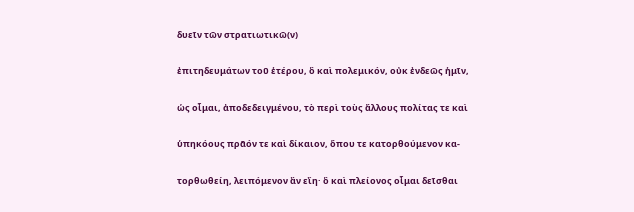δυεῖν τῶν στρατιωτικῶ(ν)

ἐπιτηδευμάτων τοῦ ἑτέρου, ὃ καὶ πολεμικόν, οὐκ ἐνδεῶς ἡμῖν,

ὡς οἶμαι, ἀποδεδειγμένου, τὸ περὶ τοὺς ἄλλους πολίτας τε καὶ

ὑπηκόους πρᾶόν τε καὶ δίκαιον, ὅπου τε κατορθούμενον κα-

τορθωθείη, λειπόμενον ἂν εἴη· ὃ καὶ πλείονος οἶμαι δεῖσθαι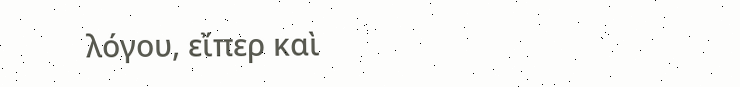λόγου, εἴπερ καὶ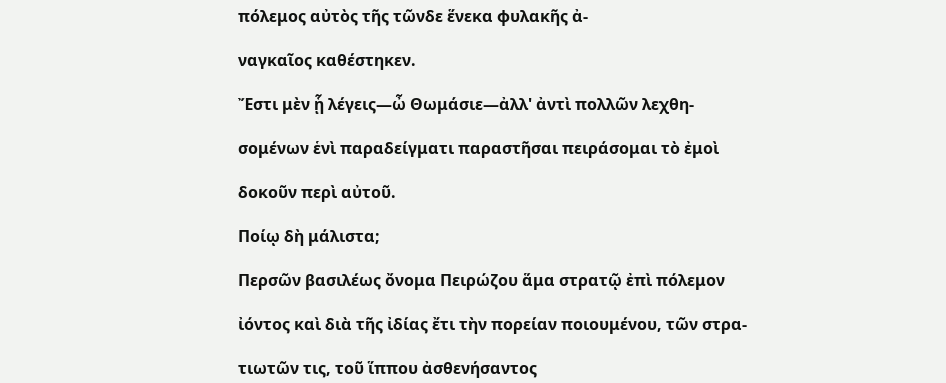πόλεμος αὐτὸς τῆς τῶνδε ἕνεκα φυλακῆς ἀ-

ναγκαῖος καθέστηκεν.

Ἔστι μὲν ᾗ λέγεις—ὦ Θωμάσιε—ἀλλ' ἀντὶ πολλῶν λεχθη-

σομένων ἑνὶ παραδείγματι παραστῆσαι πειράσομαι τὸ ἐμοὶ

δοκοῦν περὶ αὐτοῦ.

Ποίῳ δὴ μάλιστα;

Περσῶν βασιλέως ὄνομα Πειρώζου ἅμα στρατῷ ἐπὶ πόλεμον

ἰόντος καὶ διὰ τῆς ἰδίας ἔτι τὴν πορείαν ποιουμένου, τῶν στρα-

τιωτῶν τις, τοῦ ἵππου ἀσθενήσαντος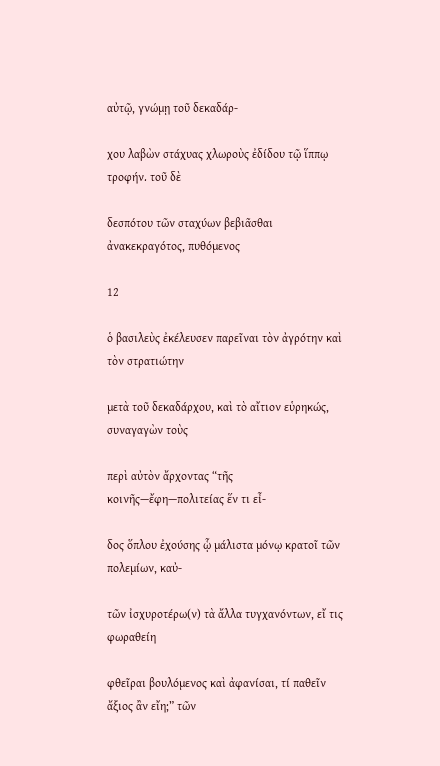αὐτῷ, γνώμῃ τοῦ δεκαδάρ-

χου λαβὼν στάχυας χλωροὺς ἐδίδου τῷ ἵππῳ τροφήν. τοῦ δὲ

δεσπότου τῶν σταχύων βεβιᾶσθαι ἀνακεκραγότος, πυθόμενος

12

ὁ βασιλεὺς ἐκέλευσεν παρεῖναι τὸν ἀγρότην καὶ τὸν στρατιώτην

μετὰ τοῦ δεκαδάρχου, καὶ τὸ αἴτιον εὑρηκώς, συναγαγὼν τοὺς

περὶ αὐτὸν ἄρχοντας “τῆς κοινῆς—ἔφη—πολιτείας ἕν τι εἶ-

δος ὅπλου ἐχούσης ᾧ μάλιστα μόνῳ κρατοῖ τῶν πολεμίων, καὐ-

τῶν ἰσχυροτέρω(ν) τὰ ἄλλα τυγχανόντων, εἴ τις φωραθείη

φθεῖραι βουλόμενος καὶ ἀφανίσαι, τί παθεῖν ἄξιος ἂν εἴη;” τῶν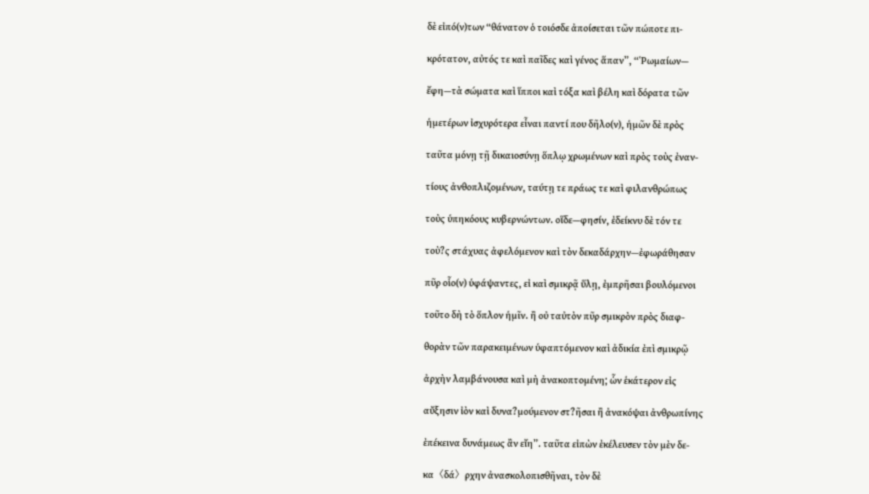δὲ εἰπό(ν)των “θάνατον ὁ τοιόσδε ἀποίσεται τῶν πώποτε πι-

κρότατον, αὐτός τε καὶ παῖδες καὶ γένος ἅπαν”, “Ῥωμαίων—

ἔφη—τὰ σώματα καὶ ἵπποι καὶ τόξα καὶ βέλη καὶ δόρατα τῶν

ἡμετέρων ἰσχυρότερα εἶναι παντί που δῆλο(ν), ἡμῶν δὲ πρὸς

ταῦτα μόνῃ τῇ δικαιοσύνῃ ὅπλῳ χρωμένων καὶ πρὸς τοὺς ἐναν-

τίους ἀνθοπλιζομένων, ταύτῃ τε πράως τε καὶ φιλανθρώπως

τοὺς ὑπηκόους κυβερνώντων. οἵδε—φησίν, ἐδείκνυ δὲ τόν τε

τοὺ?ς στάχυας ἀφελόμενον καὶ τὸν δεκαδάρχην—ἐφωράθησαν

πῦρ οἷο(ν) ὑφάψαντες, εἰ καὶ σμικρᾷ ὕλῃ, ἐμπρῆσαι βουλόμενοι

τοῦτο δὴ τὸ ὅπλον ἡμῖν. ἢ οὐ ταὐτὸν πῦρ σμικρὸν πρὸς διαφ-

θορὰν τῶν παρακειμένων ὑφαπτόμενον καὶ ἀδικία ἐπὶ σμικρῷ

ἀρχὴν λαμβάνουσα καὶ μὴ ἀνακοπτομένη; ὧν ἑκάτερον εἰς

αὔξησιν ἰὸν καὶ δυνα?μούμενον στ?ῆσαι ἢ ἀνακόψαι ἀνθρωπίνης

ἐπέκεινα δυνάμεως ἂν εἴη”. ταῦτα εἰπὼν ἐκέλευσεν τὸν μὲν δε-

κα〈δά〉ρχην ἀνασκολοπισθῆναι, τὸν δὲ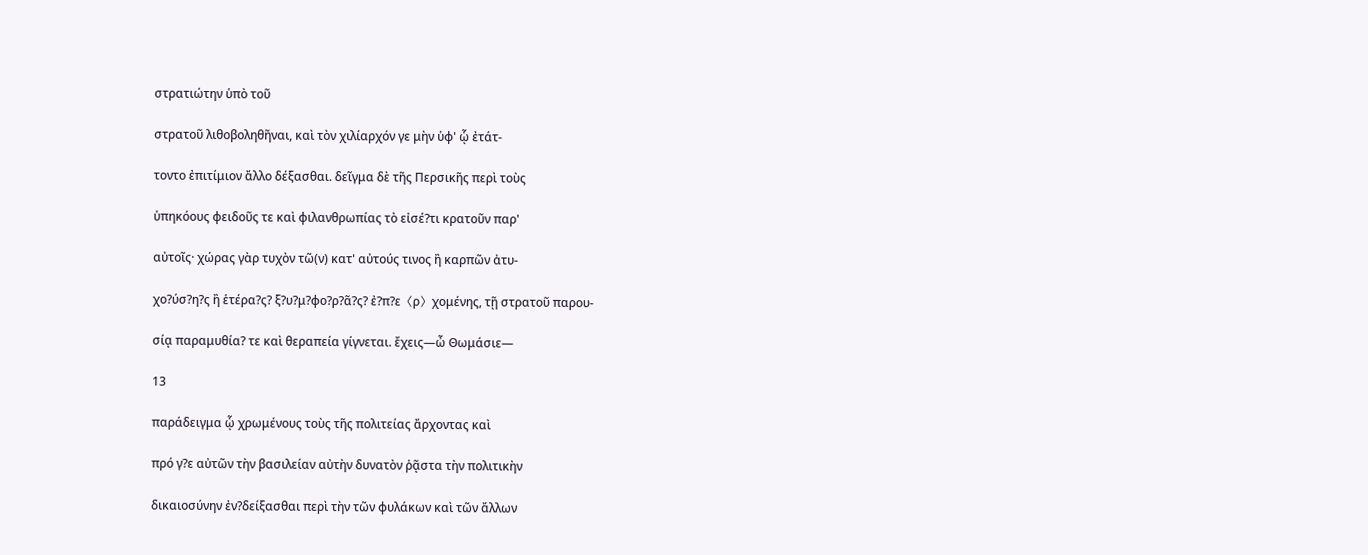στρατιώτην ὑπὸ τοῦ

στρατοῦ λιθοβοληθῆναι, καὶ τὸν χιλίαρχόν γε μὴν ὑφ' ᾧ ἐτάτ-

τοντο ἐπιτίμιον ἄλλο δέξασθαι. δεῖγμα δὲ τῆς Περσικῆς περὶ τοὺς

ὑπηκόους φειδοῦς τε καὶ φιλανθρωπίας τὸ εἰσέ?τι κρατοῦν παρ'

αὐτοῖς· χώρας γὰρ τυχὸν τῶ(ν) κατ' αὐτούς τινος ἢ καρπῶν ἀτυ-

χο?ύσ?η?ς ἢ ἑτέρα?ς? ξ?υ?μ?φο?ρ?ᾶ?ς? ἐ?π?ε〈ρ〉χομένης, τῇ στρατοῦ παρου-

σίᾳ παραμυθία? τε καὶ θεραπεία γίγνεται. ἔχεις—ὦ Θωμάσιε—

13

παράδειγμα ᾧ χρωμένους τοὺς τῆς πολιτείας ἄρχοντας καὶ

πρό γ?ε αὐτῶν τὴν βασιλείαν αὐτὴν δυνατὸν ῥᾷστα τὴν πολιτικὴν

δικαιοσύνην ἐν?δείξασθαι περὶ τὴν τῶν φυλάκων καὶ τῶν ἄλλων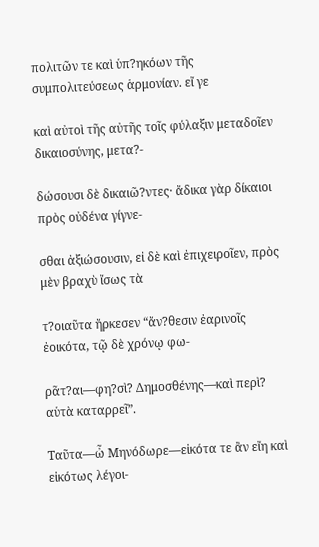πολιτῶν τε καὶ ὑπ?ηκόων τῆς συμπολιτεύσεως ἁρμονίαν. εἴ γε

καὶ αὐτοὶ τῆς αὐτῆς τοῖς φύλαξιν μεταδοῖεν δικαιοσύνης, μετα?-

δώσουσι δὲ δικαιῶ?ντες· ἄδικα γὰρ δίκαιοι πρὸς οὐδένα γίγνε-

σθαι ἀξιώσουσιν, εἰ δὲ καὶ ἐπιχειροῖεν, πρὸς μὲν βραχὺ ἴσως τὰ

τ?οιαῦτα ἤρκεσεν “ἄν?θεσιν ἐαρινοῖς ἐοικότα, τῷ δὲ χρόνῳ φω-

ρᾶτ?αι—φη?σὶ? Δημοσθένης—καὶ περὶ? αὑτὰ καταρρεῖ”.

Ταῦτα—ὦ Μηνόδωρε—εἰκότα τε ἂν εἴη καὶ εἰκότως λέγοι-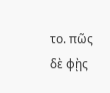το. πῶς δὲ φῂς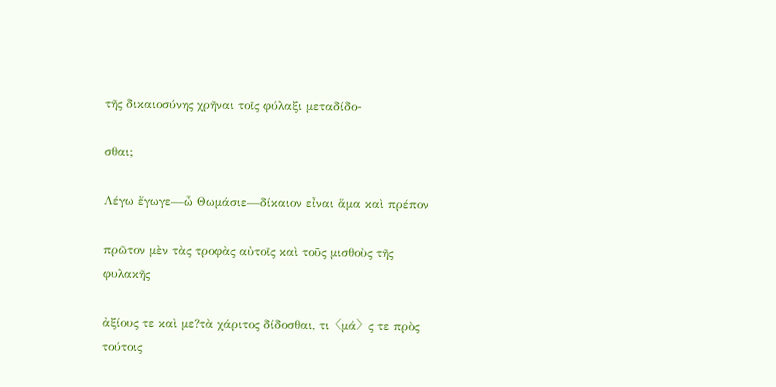τῆς δικαιοσύνης χρῆναι τοῖς φύλαξι μεταδίδο-

σθαι;

Λέγω ἔγωγε—ὦ Θωμάσιε—δίκαιον εἶναι ἅμα καὶ πρέπον

πρῶτον μὲν τὰς τροφὰς αὐτοῖς καὶ τοῦς μισθοὺς τῆς φυλακῆς

ἀξίους τε καὶ με?τὰ χάριτος δίδοσθαι, τι〈μά〉ς τε πρὸς τούτοις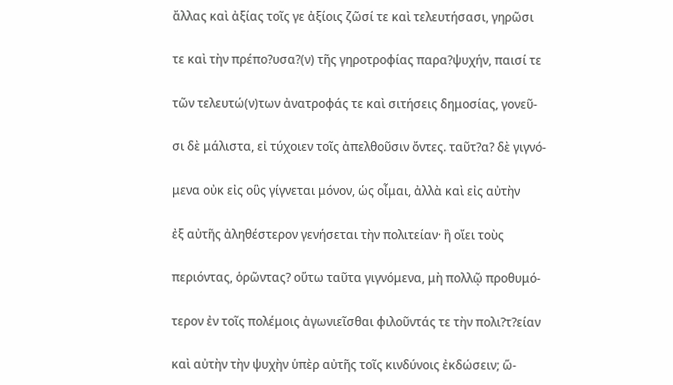ἄλλας καὶ ἀξίας τοῖς γε ἀξίοις ζῶσί τε καὶ τελευτήσασι, γηρῶσι

τε καὶ τὴν πρέπο?υσα?(ν) τῆς γηροτροφίας παρα?ψυχήν, παισί τε

τῶν τελευτώ(ν)των ἀνατροφάς τε καὶ σιτήσεις δημοσίας, γονεῦ-

σι δὲ μάλιστα, εἰ τύχοιεν τοῖς ἀπελθοῦσιν ὄντες. ταῦτ?α? δὲ γιγνό-

μενα οὐκ εἰς οὓς γίγνεται μόνον, ὡς οἶμαι, ἀλλὰ καὶ εἰς αὐτὴν

ἐξ αὐτῆς ἀληθέστερον γενήσεται τὴν πολιτείαν· ἢ οἴει τοὺς

περιόντας, ὁρῶντας? οὕτω ταῦτα γιγνόμενα, μὴ πολλῷ προθυμό-

τερον ἐν τοῖς πολέμοις ἀγωνιεῖσθαι φιλοῦντάς τε τὴν πολι?τ?είαν

καὶ αὐτὴν τὴν ψυχὴν ὑπὲρ αὐτῆς τοῖς κινδύνοις ἐκδώσειν; ὥ-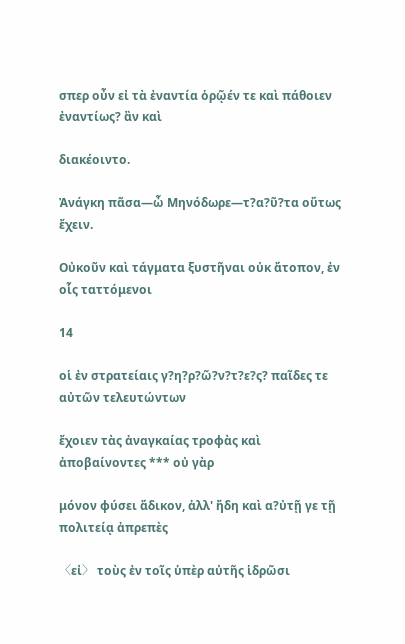σπερ οὖν εἰ τὰ ἐναντία ὁρῷέν τε καὶ πάθοιεν ἐναντίως? ἂν καὶ

διακέοιντο.

Ἀνάγκη πᾶσα—ὦ Μηνόδωρε—τ?α?ῦ?τα οὕτως ἔχειν.

Οὐκοῦν καὶ τάγματα ξυστῆναι οὐκ ἄτοπον, ἐν οἷς ταττόμενοι

14

οἱ ἐν στρατείαις γ?η?ρ?ῶ?ν?τ?ε?ς? παῖδες τε αὐτῶν τελευτώντων

ἔχοιεν τὰς ἀναγκαίας τροφὰς καὶ ἀποβαίνοντες *** οὐ γὰρ

μόνον φύσει ἄδικον, ἀλλ' ἤδη καὶ α?ὐτῇ γε τῇ πολιτείᾳ ἀπρεπὲς

〈εἰ〉 τοὺς ἐν τοῖς ὑπὲρ αὐτῆς ἱδρῶσι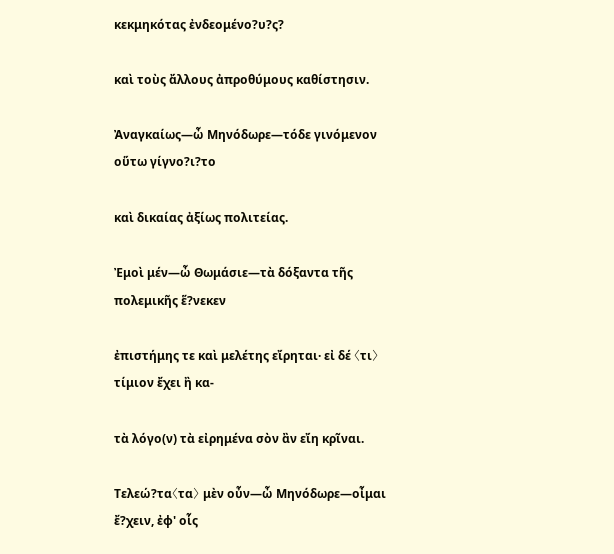κεκμηκότας ἐνδεομένο?υ?ς?

καὶ τοὺς ἄλλους ἀπροθύμους καθίστησιν.

Ἀναγκαίως—ὦ Μηνόδωρε—τόδε γινόμενον οὕτω γίγνο?ι?το

καὶ δικαίας ἀξίως πολιτείας.

Ἐμοὶ μέν—ὦ Θωμάσιε—τὰ δόξαντα τῆς πολεμικῆς ἕ?νεκεν

ἐπιστήμης τε καὶ μελέτης εἴρηται· εἰ δέ 〈τι〉 τίμιον ἔχει ἢ κα-

τὰ λόγο(ν) τὰ εἰρημένα σὸν ἂν εἴη κρῖναι.

Τελεώ?τα〈τα〉 μὲν οὖν—ὦ Μηνόδωρε—οἶμαι ἔ?χειν, ἐφ' οἷς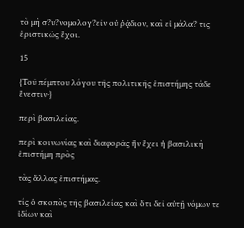τὸ μὴ σ?υ?νομολογ?εῖν οὐ ῥᾴδιον, καὶ εἰ μάλα? τις ἐριστικῶς ἔχοι.

15

{Τοῦ πέμπτου λόγου τῆς πολιτικῆς ἐπιστήμης τάδε ἔνεστιν·}

περὶ βασιλείας.

περὶ κοινωνίας καὶ διαφορᾶς ἣν ἔχει ἡ βασιλικὴ ἐπιστήμη πρὸς

τὰς ἄλλας ἐπιστήμας.

τίς ὁ σκοπὸς τῆς βασιλείας καὶ ὅτι δεῖ αὐτῇ νόμων τε ἰδίων καὶ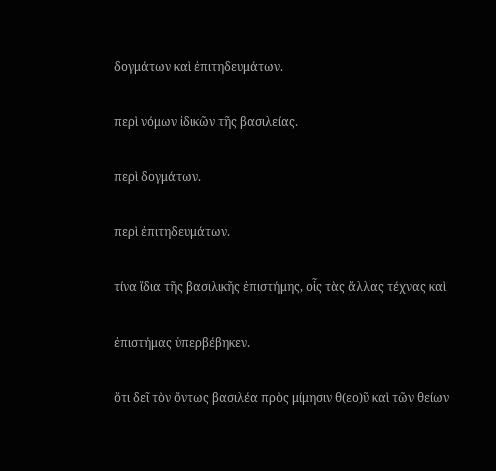δογμάτων καὶ ἐπιτηδευμάτων.

περὶ νόμων ἰδικῶν τῆς βασιλείας.

περὶ δογμάτων.

περὶ ἐπιτηδευμάτων.

τίνα ἴδια τῆς βασιλικῆς ἐπιστήμης, οἷς τὰς ἄλλας τέχνας καὶ

ἐπιστήμας ὑπερβέβηκεν.

ὅτι δεῖ τὸν ὄντως βασιλέα πρὸς μίμησιν θ(εο)ῦ καὶ τῶν θείων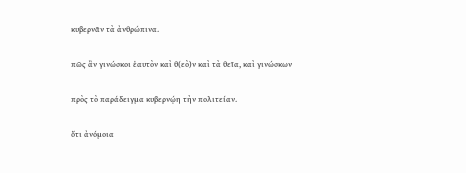κυβερνᾶν τὰ ἀνθρώπινα.

πῶς ἂν γινώσκοι ἑαυτὸν καὶ θ(εὸ)ν καὶ τὰ θεῖα, καὶ γινώσκων

πρὸς τὸ παράδειγμα κυβερνῴη τὴν πολιτείαν.

ὅτι ἀνόμοια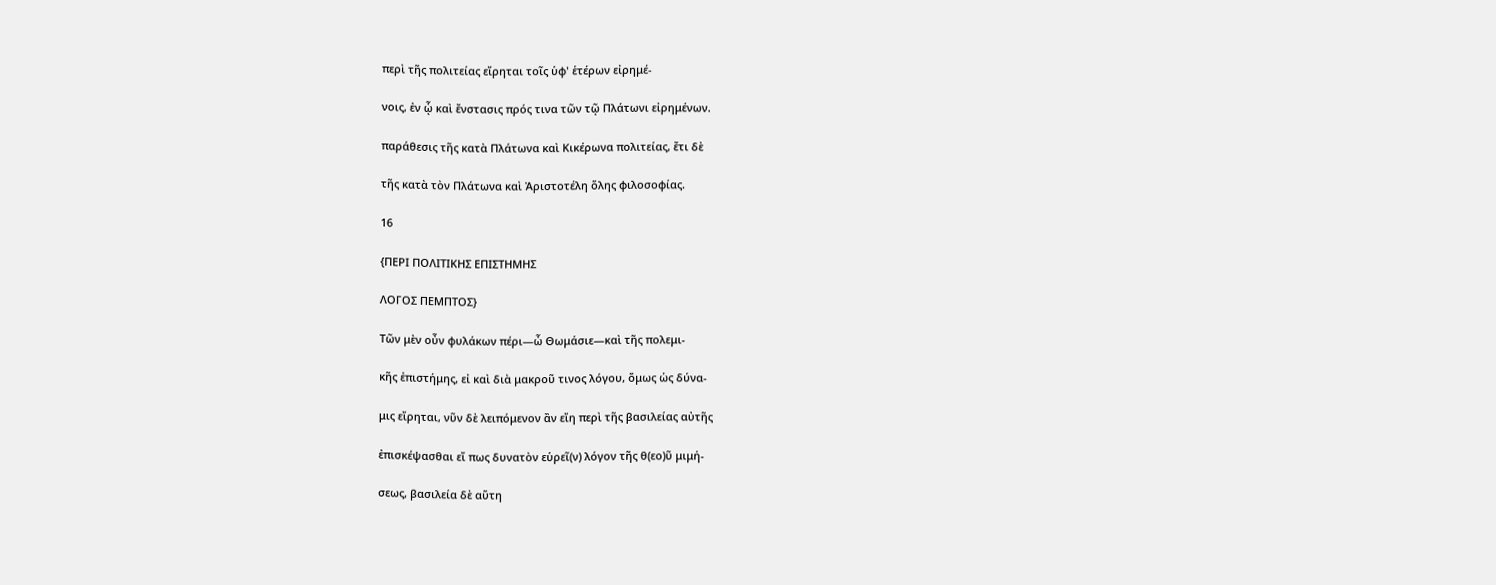περὶ τῆς πολιτείας εἴρηται τοῖς ὑφ' ἑτέρων εἰρημέ-

νοις, ἐν ᾧ καὶ ἔνστασις πρός τινα τῶν τῷ Πλάτωνι εἰρημένων.

παράθεσις τῆς κατὰ Πλάτωνα καὶ Κικέρωνα πολιτείας, ἔτι δὲ

τῆς κατὰ τὸν Πλάτωνα καὶ Ἀριστοτέλη ὅλης φιλοσοφίας.

16

{ΠΕΡΙ ΠΟΛΙΤΙΚΗΣ ΕΠΙΣΤΗΜΗΣ

ΛΟΓΟΣ ΠΕΜΠΤΟΣ}

Τῶν μὲν οὖν φυλάκων πέρι—ὦ Θωμάσιε—καὶ τῆς πολεμι-

κῆς ἐπιστήμης, εἰ καὶ διὰ μακροῦ τινος λόγου, ὅμως ὡς δύνα-

μις εἴρηται, νῦν δὲ λειπόμενον ἂν εἴη περὶ τῆς βασιλείας αὐτῆς

ἐπισκέψασθαι εἴ πως δυνατὸν εὑρεῖ(ν) λόγον τῆς θ(εο)ῦ μιμή-

σεως, βασιλεία δὲ αὕτη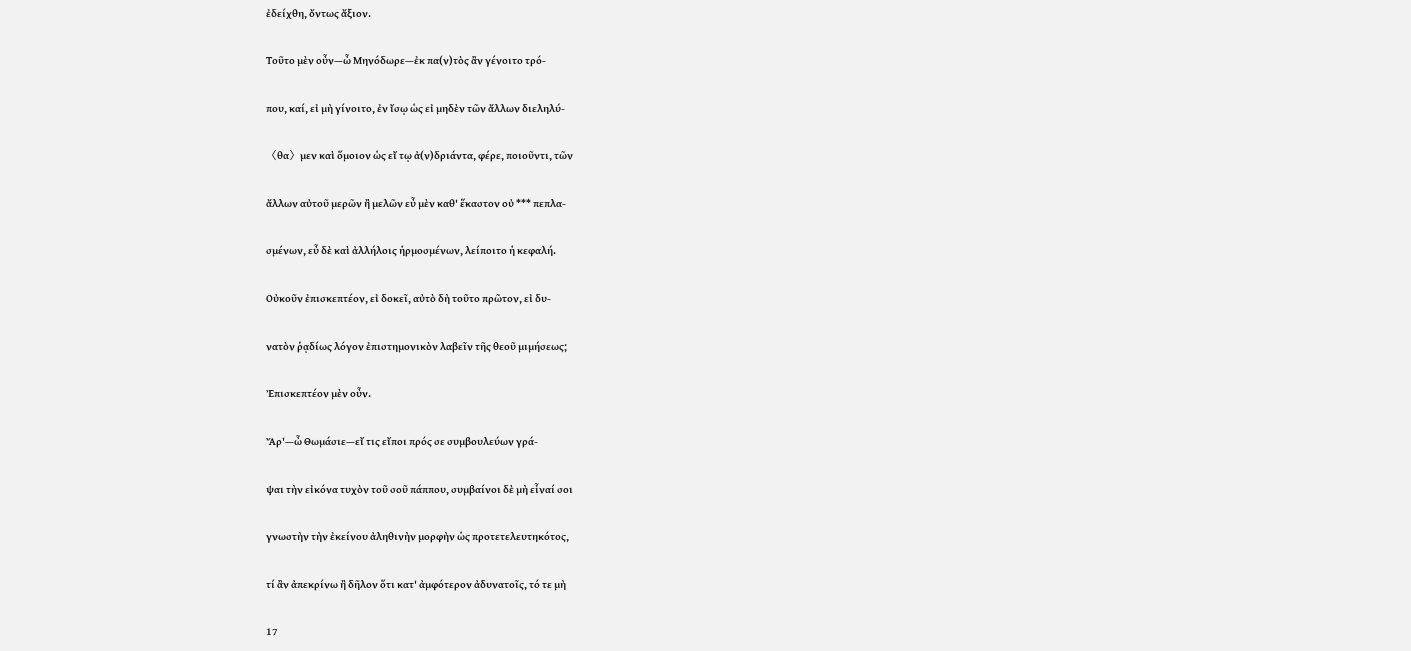ἐδείχθη, ὄντως ἄξιον.

Τοῦτο μὲν οὖν—ὦ Μηνόδωρε—ἐκ πα(ν)τὸς ἂν γένοιτο τρό-

που, καί, εἰ μὴ γίνοιτο, ἐν ἴσῳ ὡς εἰ μηδὲν τῶν ἄλλων διεληλύ-

〈θα〉μεν καὶ ὅμοιον ὡς εἴ τῳ ἀ(ν)δριάντα, φέρε, ποιοῦντι, τῶν

ἄλλων αὐτοῦ μερῶν ἢ μελῶν εὖ μὲν καθ' ἕκαστον οὐ *** πεπλα-

σμένων, εὖ δὲ καὶ ἀλλήλοις ἡρμοσμένων, λείποιτο ἡ κεφαλή.

Οὐκοῦν ἐπισκεπτέον, εἰ δοκεῖ, αὐτὸ δὴ τοῦτο πρῶτον, εἰ δυ-

νατὸν ῥᾳδίως λόγον ἐπιστημονικὸν λαβεῖν τῆς θεοῦ μιμήσεως;

Ἐπισκεπτέον μὲν οὖν.

Ἄρ'—ὦ Θωμάσιε—εἴ τις εἴποι πρός σε συμβουλεύων γρά-

ψαι τὴν εἰκόνα τυχὸν τοῦ σοῦ πάππου, συμβαίνοι δὲ μὴ εἶναί σοι

γνωστὴν τὴν ἐκείνου ἀληθινὴν μορφὴν ὡς προτετελευτηκότος,

τί ἂν ἀπεκρίνω ἢ δῆλον ὅτι κατ' ἀμφότερον ἀδυνατοῖς, τό τε μὴ

17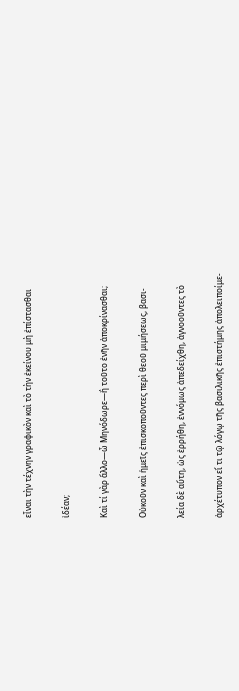εἶναι τὴν τέχνην γραφικὸν καὶ τὸ τὴν ἐκείνου μὴ ἐπίστασθαι

ἰδέαν;

Καὶ τί γὰρ ἄλλο—ὦ Μηνόδωρε—ἢ τοῦτο ἐνῆν ἀποκρίνασθαι;

Οὐκοῦν καὶ ἡμεῖς ἐπισκοποῦντες περὶ θεοῦ μιμήσεως, βασι-

λεία δὲ αὕτη, ὡς ἐρρήθη, ἐννόμως ἀπεδείχθη, ἀγνοοῦντες τὸ

ἀρχέτυπον εἴ τι τῷ λόγῳ τῆς βασιλικῆς ἐπιστήμης ἀπολειποίμε-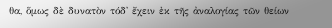θα, ὅμως δὲ δυνατὸν τόδ' ἔχειν ἐκ τῆς ἀναλογίας τῶν θείων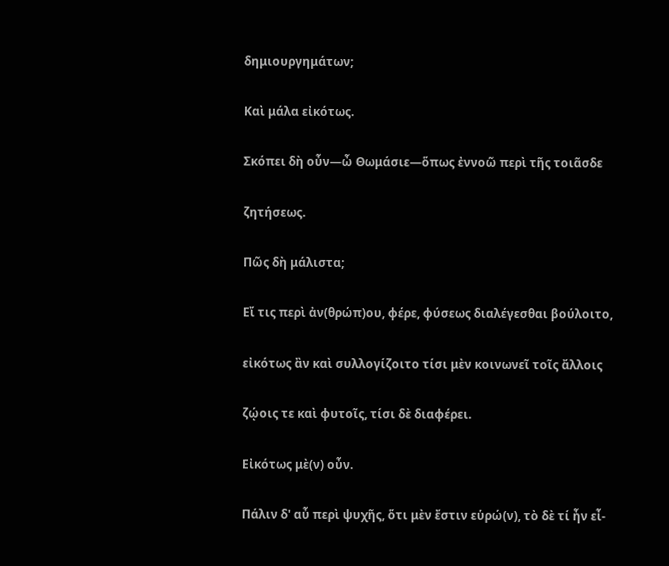δημιουργημάτων;

Καὶ μάλα εἰκότως.

Σκόπει δὴ οὖν—ὦ Θωμάσιε—ὅπως ἐννοῶ περὶ τῆς τοιᾶσδε

ζητήσεως.

Πῶς δὴ μάλιστα;

Εἴ τις περὶ ἀν(θρώπ)ου, φέρε, φύσεως διαλέγεσθαι βούλοιτο,

εἰκότως ἂν καὶ συλλογίζοιτο τίσι μὲν κοινωνεῖ τοῖς ἄλλοις

ζῴοις τε καὶ φυτοῖς, τίσι δὲ διαφέρει.

Εἰκότως μὲ(ν) οὖν.

Πάλιν δ' αὖ περὶ ψυχῆς, ὅτι μὲν ἔστιν εὑρώ(ν), τὸ δὲ τί ἦν εἶ-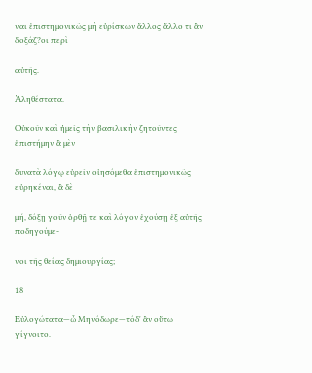ναι ἐπιστημονικῶς μὴ εὑρίσκων ἄλλος ἄλλο τι ἂν δοξάζ?οι περὶ

αὐτῆς.

Ἀληθέστατα.

Οὐκοῦν καὶ ἡμεῖς τὴν βασιλικὴν ζητοῦντες ἐπιστήμην ἃ μὲν

δυνατὰ λόγῳ εὑρεῖν οἰησόμεθα ἐπιστημονικῶς εὑρηκέναι, ἃ δὲ

μή, δόξῃ γοῦν ὀρθῇ τε καὶ λόγον ἐχούσῃ ἐξ αὐτῆς ποδηγούμε-

νοι τῆς θείας δημιουργίας;

18

Εὐλογώτατα—ὦ Μηνόδωρε—τόδ' ἂν οὕτω γίγνοιτο.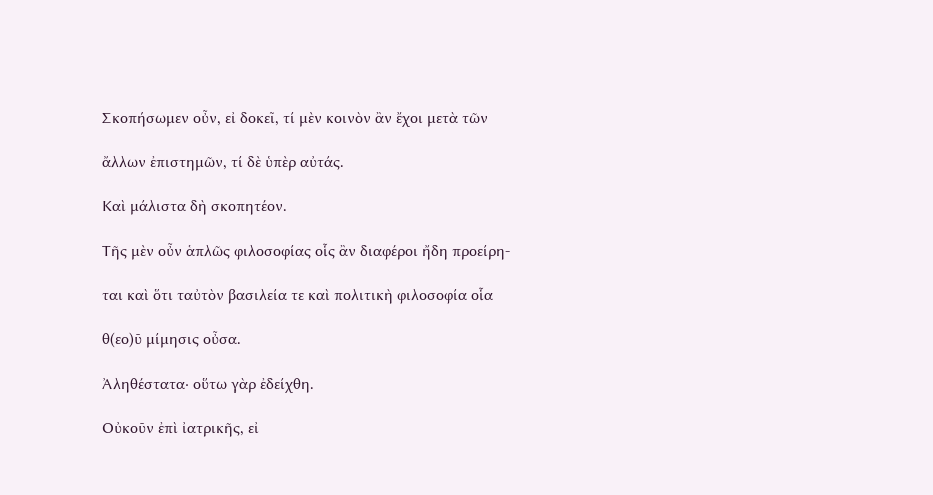Σκοπήσωμεν οὖν, εἰ δοκεῖ, τί μὲν κοινὸν ἂν ἔχοι μετὰ τῶν

ἄλλων ἐπιστημῶν, τί δὲ ὑπὲρ αὐτάς.

Καὶ μάλιστα δὴ σκοπητέον.

Τῆς μὲν οὖν ἁπλῶς φιλοσοφίας οἷς ἂν διαφέροι ἤδη προείρη-

ται καὶ ὅτι ταὐτὸν βασιλεία τε καὶ πολιτικὴ φιλοσοφία οἷα

θ(εο)ῦ μίμησις οὖσα.

Ἀληθέστατα· οὕτω γὰρ ἐδείχθη.

Οὐκοῦν ἐπὶ ἰατρικῆς, εἰ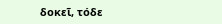δοκεῖ, τόδε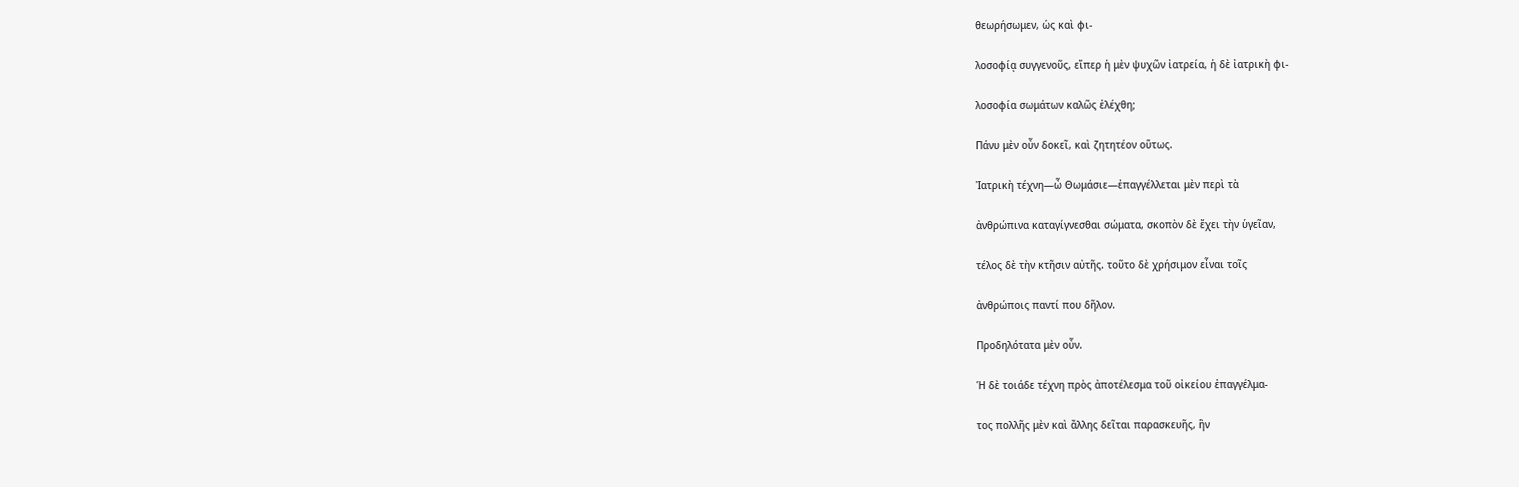θεωρήσωμεν, ὡς καὶ φι-

λοσοφίᾳ συγγενοῦς, εἴπερ ἡ μὲν ψυχῶν ἰατρεία, ἡ δὲ ἰατρικὴ φι-

λοσοφία σωμάτων καλῶς ἐλέχθη;

Πάνυ μὲν οὖν δοκεῖ, καὶ ζητητέον οὕτως.

Ἰατρικὴ τέχνη—ὦ Θωμάσιε—ἐπαγγέλλεται μὲν περὶ τὰ

ἀνθρώπινα καταγίγνεσθαι σώματα, σκοπὸν δὲ ἔχει τὴν ὑγεῖαν,

τέλος δὲ τὴν κτῆσιν αὐτῆς. τοῦτο δὲ χρήσιμον εἶναι τοῖς

ἀνθρώποις παντί που δῆλον.

Προδηλότατα μὲν οὖν.

Ἡ δὲ τοιάδε τέχνη πρὸς ἀποτέλεσμα τοῦ οἰκείου ἐπαγγέλμα-

τος πολλῆς μὲν καὶ ἄλλης δεῖται παρασκευῆς, ἣν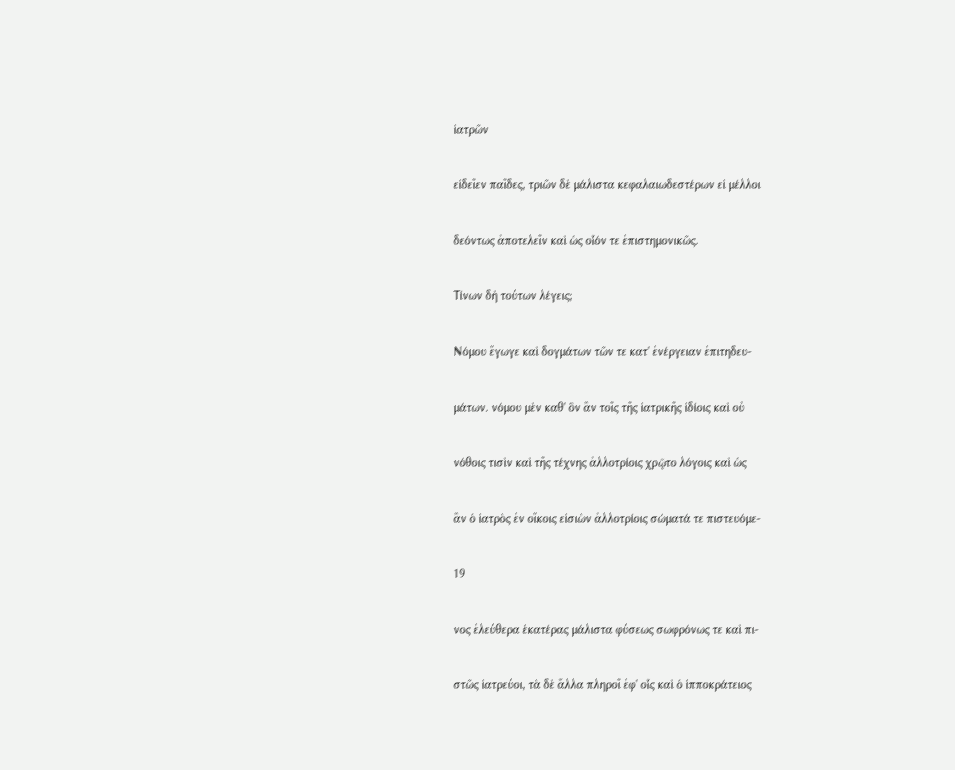ἰατρῶν

εἰδεῖεν παῖδες, τριῶν δὲ μάλιστα κεφαλαιωδεστέρων εἰ μέλλοι

δεόντως ἀποτελεῖν καὶ ὡς οἷόν τε ἐπιστημονικῶς.

Τίνων δὴ τούτων λέγεις;

Νόμου ἔγωγε καὶ δογμάτων τῶν τε κατ' ἐνέργειαν ἐπιτηδευ-

μάτων. νόμου μὲν καθ' ὃν ἂν τοῖς τῆς ἰατρικῆς ἰδίοις καὶ οὐ

νόθοις τισὶν καὶ τῆς τέχνης ἀλλοτρίοις χρῷτο λόγοις καὶ ὡς

ἂν ὁ ἰατρὸς ἐν οἴκοις εἰσιὼν ἀλλοτρίοις σώματά τε πιστευόμε-

19

νος ἐλεύθερα ἑκατέρας μάλιστα φύσεως σωφρόνως τε καὶ πι-

στῶς ἰατρεύοι, τὰ δὲ ἄλλα πληροῖ ἐφ' οἷς καὶ ὁ ἱπποκράτειος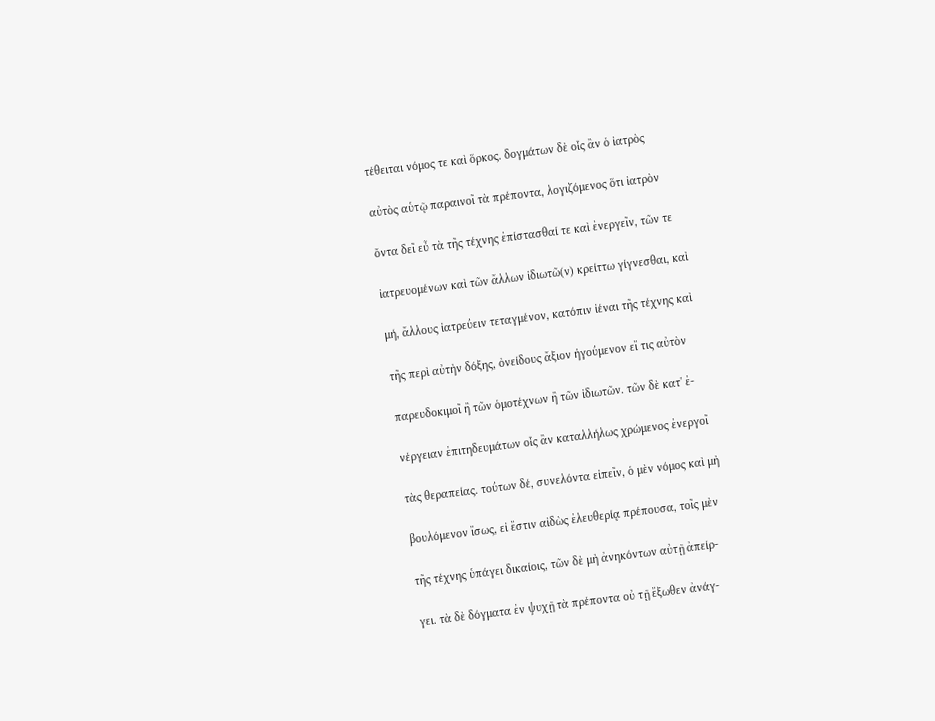τέθειται νόμος τε καὶ ὅρκος. δογμάτων δὲ οἷς ἂν ὁ ἰατρὸς

αὐτὸς αὑτῷ παραινοῖ τὰ πρέποντα, λογιζόμενος ὅτι ἰατρὸν

ὄντα δεῖ εὖ τὰ τῆς τέχνης ἐπίστασθαί τε καὶ ἐνεργεῖν, τῶν τε

ἰατρευομένων καὶ τῶν ἄλλων ἰδιωτῶ(ν) κρείττω γίγνεσθαι, καὶ

μή, ἄλλους ἰατρεύειν τεταγμένον, κατόπιν ἰέναι τῆς τέχνης καὶ

τῆς περὶ αὐτὴν δόξης, ὀνείδους ἄξιον ἡγούμενον εἴ τις αὐτὸν

παρευδοκιμοῖ ἢ τῶν ὁμοτέχνων ἢ τῶν ἰδιωτῶν. τῶν δὲ κατ' ἐ-

νέργειαν ἐπιτηδευμάτων οἷς ἂν καταλλήλως χρώμενος ἐνεργοῖ

τὰς θεραπείας. τούτων δέ, συνελόντα εἰπεῖν, ὁ μὲν νόμος καὶ μὴ

βουλόμενον ἴσως, εἰ ἔστιν αἰδὼς ἐλευθερίᾳ πρέπουσα, τοῖς μὲν

τῆς τέχνης ὑπάγει δικαίοις, τῶν δὲ μὴ ἀνηκόντων αὐτῇ ἀπείρ-

γει. τὰ δὲ δόγματα ἐν ψυχῇ τὰ πρέποντα οὐ τῇ ἔξωθεν ἀνάγ-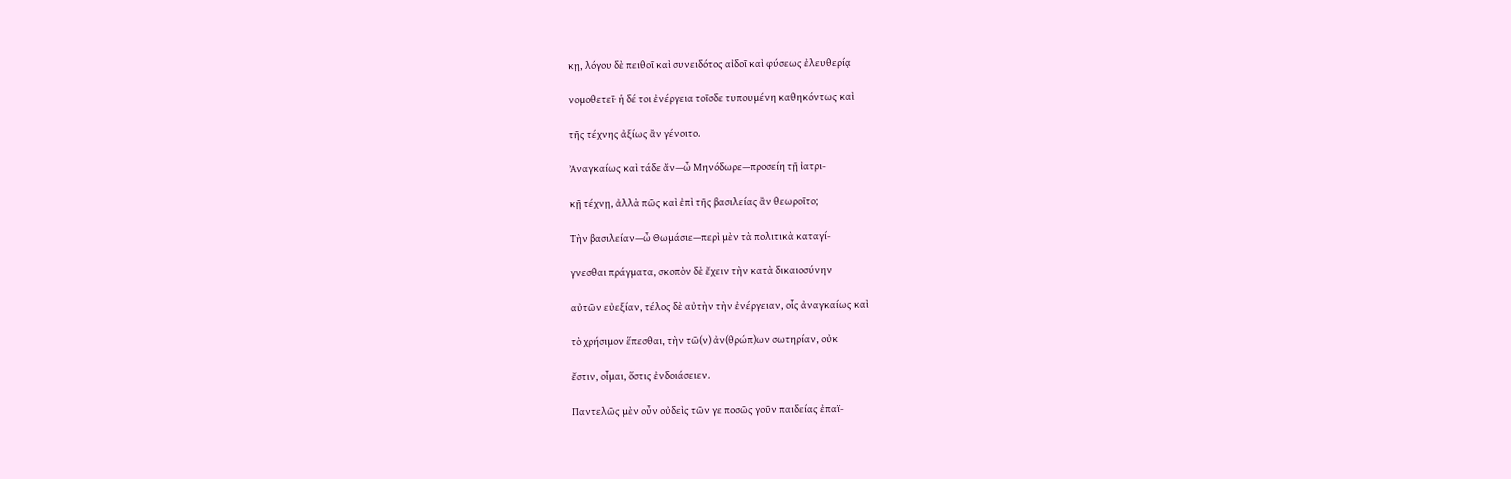κῃ, λόγου δὲ πειθοῖ καὶ συνειδότος αἰδοῖ καὶ φύσεως ἐλευθερίᾳ

νομοθετεῖ· ἡ δέ τοι ἐνέργεια τοῖσδε τυπουμένη καθηκόντως καὶ

τῆς τέχνης ἀξίως ἂν γένοιτο.

Ἀναγκαίως καὶ τάδε ἄν—ὦ Μηνόδωρε—προσείη τῇ ἰατρι-

κῇ τέχνῃ, ἀλλὰ πῶς καὶ ἐπὶ τῆς βασιλείας ἂν θεωροῖτο;

Τὴν βασιλείαν—ὦ Θωμάσιε—περὶ μὲν τὰ πολιτικὰ καταγί-

γνεσθαι πράγματα, σκοπὸν δὲ ἔχειν τὴν κατὰ δικαιοσύνην

αὐτῶν εὐεξίαν, τέλος δὲ αὐτὴν τὴν ἐνέργειαν, οἷς ἀναγκαίως καὶ

τὸ χρήσιμον ἕπεσθαι, τὴν τῶ(ν) ἀν(θρώπ)ων σωτηρίαν, οὐκ

ἔστιν, οἶμαι, ὅστις ἐνδοιάσειεν.

Παντελῶς μὲν οὖν οὐδεὶς τῶν γε ποσῶς γοῦν παιδείας ἐπαϊ-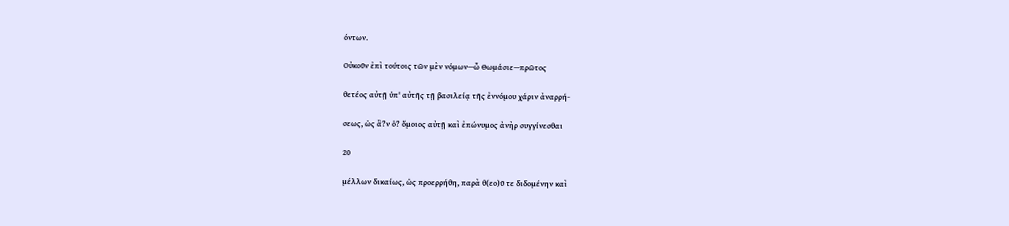όντων.

Οὐκοῦν ἐπὶ τούτοις τῶν μὲν νόμων—ὦ Θωμάσιε—πρῶτος

θετέος αὐτῇ ὑπ' αὐτῆς τῇ βασιλείᾳ τῆς ἐννόμου χάριν ἀναρρή-

σεως, ὡς ἂ?ν ὁ? ὅμοιος αὐτῇ καὶ ἐπώνυμος ἀνὴρ συγγίνεσθαι

20

μέλλων δικαίως, ὡς προερρήθη, παρὰ θ(εο)ῦ τε διδομένην καὶ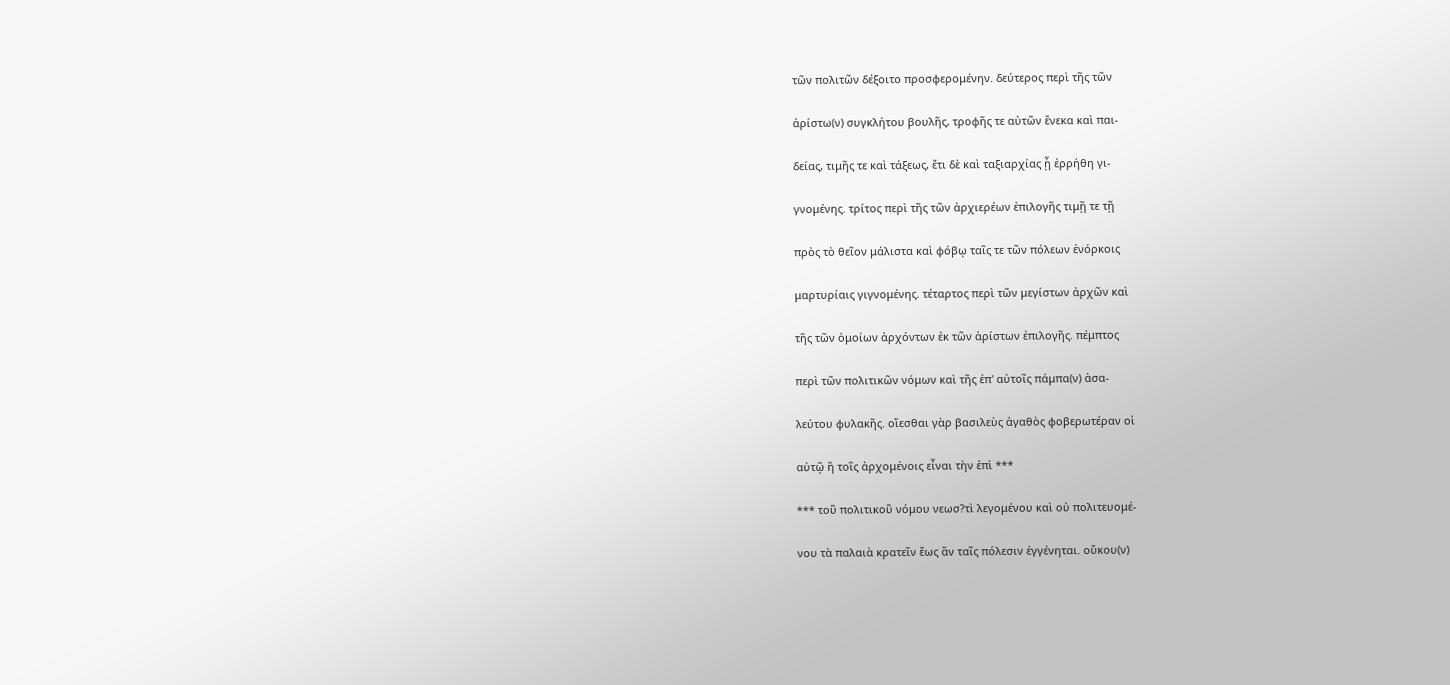τῶν πολιτῶν δέξοιτο προσφερομένην. δεύτερος περὶ τῆς τῶν

ἀρίστω(ν) συγκλήτου βουλῆς, τροφῆς τε αὐτῶν ἕνεκα καὶ παι-

δείας, τιμῆς τε καὶ τάξεως, ἔτι δὲ καὶ ταξιαρχίας ᾗ ἐρρήθη γι-

γνομένης. τρίτος περὶ τῆς τῶν ἀρχιερέων ἐπιλογῆς τιμῇ τε τῇ

πρὸς τὸ θεῖον μάλιστα καὶ φόβῳ ταῖς τε τῶν πόλεων ἐνόρκοις

μαρτυρίαις γιγνομένης. τέταρτος περὶ τῶν μεγίστων ἀρχῶν καὶ

τῆς τῶν ὁμοίων ἀρχόντων ἐκ τῶν ἀρίστων ἐπιλογῆς. πέμπτος

περὶ τῶν πολιτικῶν νόμων καὶ τῆς ἐπ' αὐτοῖς πάμπα(ν) ἀσα-

λεύτου φυλακῆς. οἴεσθαι γὰρ βασιλεὺς ἀγαθὸς φοβερωτέραν οἱ

αὐτῷ ἢ τοῖς ἀρχομένοις εἶναι τὴν ἐπὶ ***

*** τοῦ πολιτικοῦ νόμου νεωσ?τὶ λεγομένου καὶ οὐ πολιτευομέ-

νου τὰ παλαιὰ κρατεῖν ἕως ἂν ταῖς πόλεσιν ἐγγένηται. οὔκου(ν)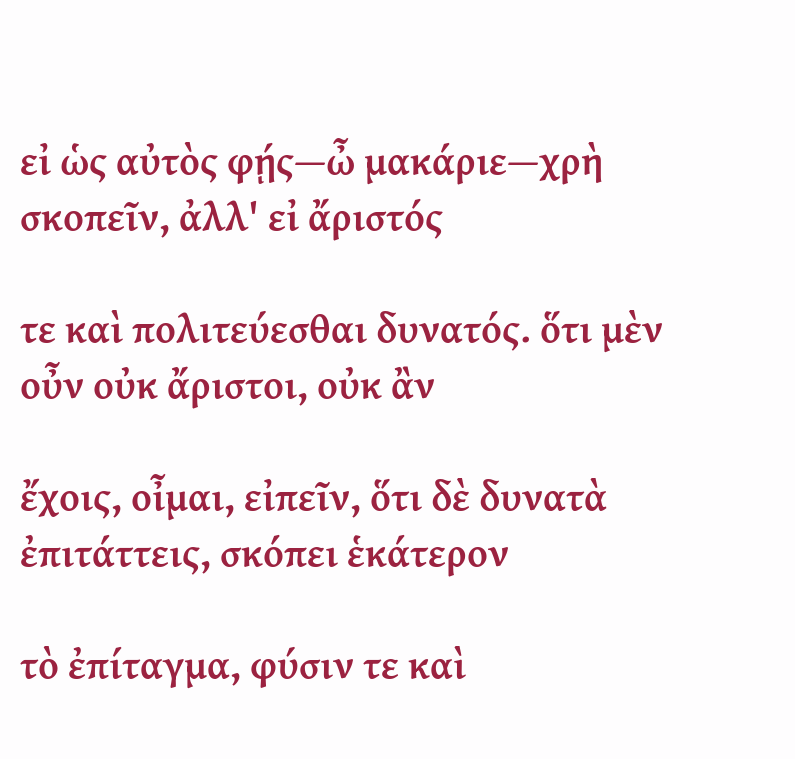εἰ ὡς αὐτὸς φῄς—ὦ μακάριε—χρὴ σκοπεῖν, ἀλλ' εἰ ἄριστός

τε καὶ πολιτεύεσθαι δυνατός. ὅτι μὲν οὖν οὐκ ἄριστοι, οὐκ ἂν

ἔχοις, οἶμαι, εἰπεῖν, ὅτι δὲ δυνατὰ ἐπιτάττεις, σκόπει ἑκάτερον

τὸ ἐπίταγμα, φύσιν τε καὶ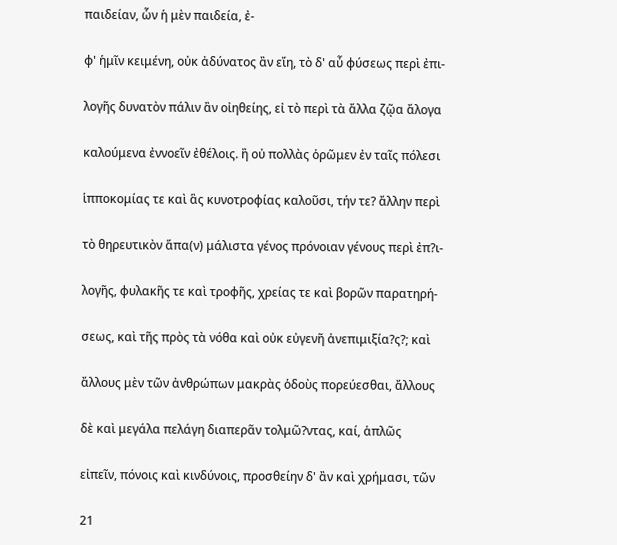παιδείαν, ὧν ἡ μὲν παιδεία, ἐ-

φ' ἡμῖν κειμένη, οὐκ ἀδύνατος ἂν εἴη, τὸ δ' αὖ φύσεως περὶ ἐπι-

λογῆς δυνατὸν πάλιν ἂν οἰηθείης, εἰ τὸ περὶ τὰ ἄλλα ζῷα ἄλογα

καλούμενα ἐννοεῖν ἐθέλοις. ἢ οὐ πολλὰς ὁρῶμεν ἐν ταῖς πόλεσι

ἱπποκομίας τε καὶ ἃς κυνοτροφίας καλοῦσι, τήν τε? ἄλλην περὶ

τὸ θηρευτικὸν ἅπα(ν) μάλιστα γένος πρόνοιαν γένους περὶ ἐπ?ι-

λογῆς, φυλακῆς τε καὶ τροφῆς, χρείας τε καὶ βορῶν παρατηρή-

σεως, καὶ τῆς πρὸς τὰ νόθα καὶ οὐκ εὐγενῆ ἀνεπιμιξία?ς?; καὶ

ἄλλους μὲν τῶν ἀνθρώπων μακρὰς ὁδοὺς πορεύεσθαι, ἄλλους

δὲ καὶ μεγάλα πελάγη διαπερᾶν τολμῶ?ντας, καί, ἁπλῶς

εἰπεῖν, πόνοις καὶ κινδύνοις, προσθείην δ' ἂν καὶ χρήμασι, τῶν

21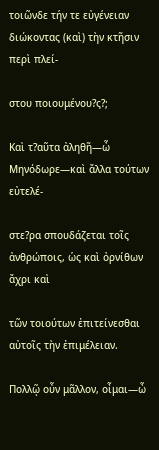τοιῶνδε τήν τε εὐγένειαν διώκοντας (καὶ) τὴν κτῆσιν περὶ πλεί-

στου ποιουμένου?ς?;

Καὶ τ?αῦτα ἀληθῆ—ὦ Μηνόδωρε—καὶ ἄλλα τούτων εὐτελέ-

στε?ρα σπουδάζεται τοῖς ἀνθρώποις, ὡς καὶ ὀρνίθων ἄχρι καὶ

τῶν τοιούτων ἐπιτείνεσθαι αὐτοῖς τὴν ἐπιμέλειαν.

Πολλῷ οὖν μᾶλλον, οἶμαι—ὦ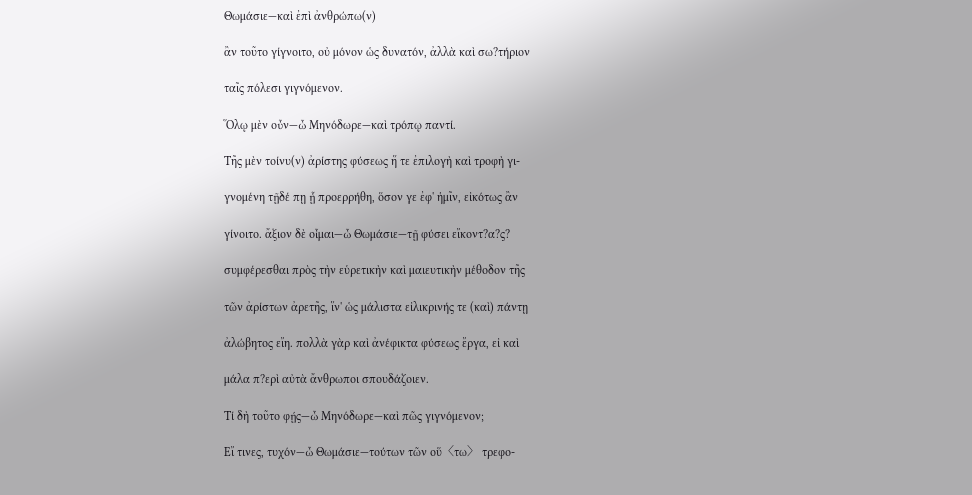Θωμάσιε—καὶ ἐπὶ ἀνθρώπω(ν)

ἂν τοῦτο γίγνοιτο, οὐ μόνον ὡς δυνατόν, ἀλλὰ καὶ σω?τήριον

ταῖς πόλεσι γιγνόμενον.

Ὅλῳ μὲν οὖν—ὦ Μηνόδωρε—καὶ τρόπῳ παντί.

Τῆς μὲν τοίνυ(ν) ἀρίστης φύσεως ἥ τε ἐπιλογὴ καὶ τροφὴ γι-

γνομένη τῇδέ πῃ ᾗ προερρήθη, ὅσον γε ἐφ' ἡμῖν, εἰκότως ἂν

γίνοιτο. ἄξιον δὲ οἶμαι—ὦ Θωμάσιε—τῇ φύσει εἴκοντ?α?ς?

συμφέρεσθαι πρὸς τὴν εὑρετικὴν καὶ μαιευτικὴν μέθοδον τῆς

τῶν ἀρίστων ἀρετῆς, ἵν' ὡς μάλιστα εἰλικρινής τε (καὶ) πάντῃ

ἀλώβητος εἴη. πολλὰ γὰρ καὶ ἀνέφικτα φύσεως ἔργα, εἰ καὶ

μάλα π?ερὶ αὐτὰ ἄνθρωποι σπουδάζοιεν.

Τί δὴ τοῦτο φῄς—ὦ Μηνόδωρε—καὶ πῶς γιγνόμενον;

Εἴ τινες, τυχόν—ὦ Θωμάσιε—τούτων τῶν οὕ〈τω〉 τρεφο-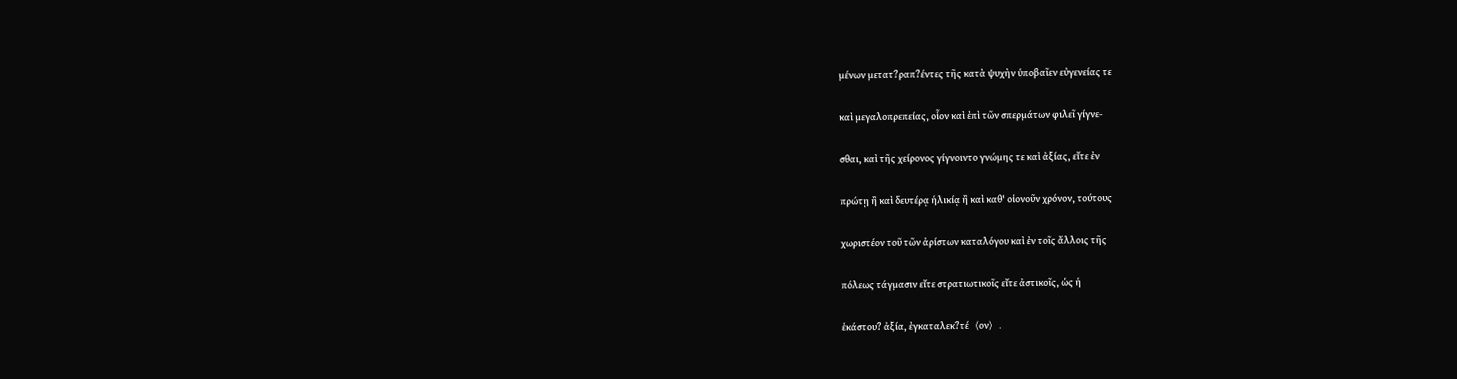μένων μετατ?ραπ?έντες τῆς κατὰ ψυχὴν ὑποβαῖεν εὐγενείας τε

καὶ μεγαλοπρεπείας, οἷον καὶ ἐπὶ τῶν σπερμάτων φιλεῖ γίγνε-

σθαι, καὶ τῆς χείρονος γίγνοιντο γνώμης τε καὶ ἀξίας, εἴτε ἐν

πρώτῃ ἢ καὶ δευτέρᾳ ἡλικίᾳ ἢ καὶ καθ' οἱονοῦν χρόνον, τούτους

χωριστέον τοῦ τῶν ἀρίστων καταλόγου καὶ ἐν τοῖς ἄλλοις τῆς

πόλεως τάγμασιν εἴτε στρατιωτικοῖς εἴτε ἀστικοῖς, ὡς ἡ

ἑκάστου? ἀξία, ἐγκαταλεκ?τέ〈ον〉.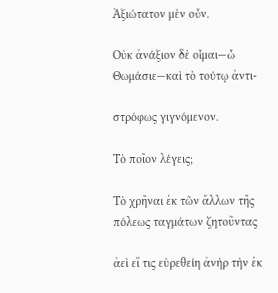Ἀξιώτατον μὲν οὖν.

Οὐκ ἀνάξιον δὲ οἶμαι—ὦ Θωμάσιε—καὶ τὸ τούτῳ ἀντι-

στρόφως γιγνόμενον.

Τὸ ποῖον λέγεις;

Τὸ χρῆναι ἐκ τῶν ἄλλων τῆς πόλεως ταγμάτων ζητοῦντας

ἀεὶ εἴ τις εὑρεθείη ἀνὴρ τὴν ἐκ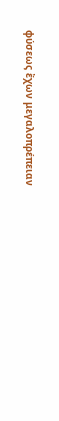φύσεως ἔχων μεγαλοπρέπειαν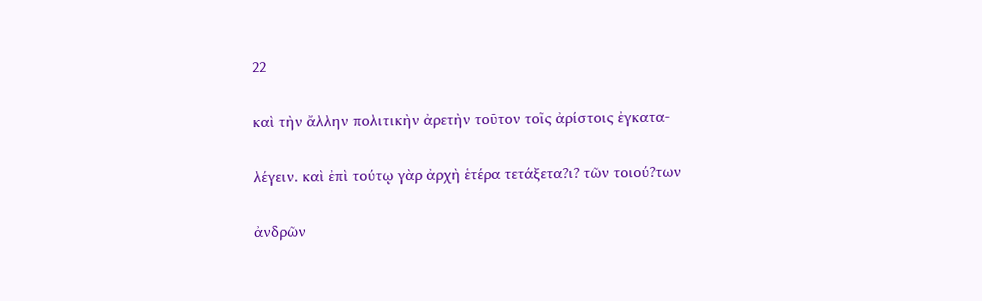22

καὶ τὴν ἄλλην πολιτικὴν ἀρετὴν τοῦτον τοῖς ἀρίστοις ἐγκατα-

λέγειν. καὶ ἐπὶ τούτῳ γὰρ ἀρχὴ ἑτέρα τετάξετα?ι? τῶν τοιού?των

ἀνδρῶν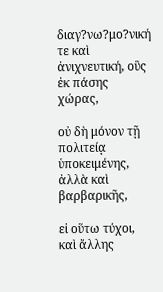διαγ?νω?μο?νική τε καὶ ἀνιχνευτική, οὓς ἐκ πάσης χώρας,

οὐ δὴ μόνον τῇ πολιτείᾳ ὑποκειμένης, ἀλλὰ καὶ βαρβαρικῆς,

εἰ οὕτω τύχοι, καὶ ἄλλης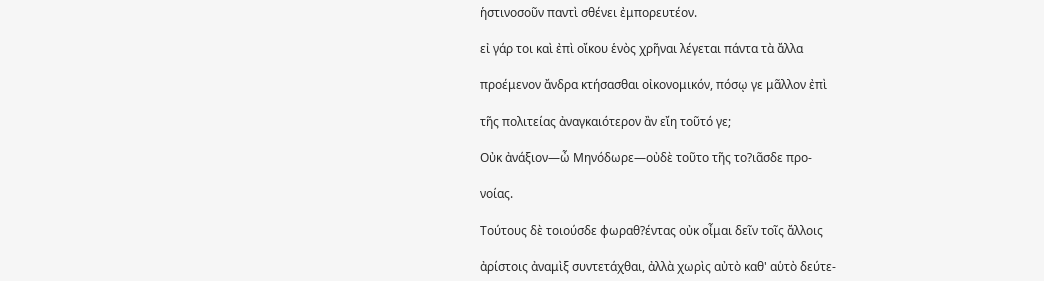ἡστινοσοῦν παντὶ σθένει ἐμπορευτέον.

εἰ γάρ τοι καὶ ἐπὶ οἴκου ἑνὸς χρῆναι λέγεται πάντα τὰ ἄλλα

προέμενον ἄνδρα κτήσασθαι οἰκονομικόν, πόσῳ γε μᾶλλον ἐπὶ

τῆς πολιτείας ἀναγκαιότερον ἂν εἴη τοῦτό γε;

Οὐκ ἀνάξιον—ὦ Μηνόδωρε—οὐδὲ τοῦτο τῆς το?ιᾶσδε προ-

νοίας.

Τούτους δὲ τοιούσδε φωραθ?έντας οὐκ οἶμαι δεῖν τοῖς ἄλλοις

ἀρίστοις ἀναμὶξ συντετάχθαι, ἀλλὰ χωρὶς αὐτὸ καθ' αὑτὸ δεύτε-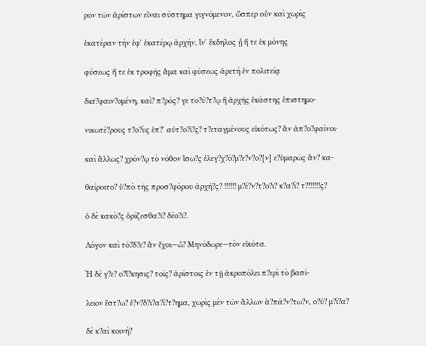ρον τῶν ἀρίστων εἶναι σύστημα γιγνόμενον, ὥσπερ οὖν καὶ χωρὶς

ἑκατέραν τὴν ἐφ' ἑκατέρῳ ἀρχήν, ἵν' ἔκδηλος ᾖ ἥ τε ἐκ μόνης

φύσεως ἥ τε ἐκ τροφῆς ἅμα καὶ φύσεως ἀρετὴ ἐν πολιτείᾳ

δια?φαιν?ομένη, καὶ? π?ρός? γε το?ύ?τ?ῳ ἣ ἀρχῆς ἑκάστης ἐπιστημο-

νικωτέ?ρους τ?ο?ὺς ἐπ?' αὐτ?ο?ῖ?ς? τ?εταγμένους εἰκότως? ἂν ἀπ?ο?φαίνοι·

καὶ ἄλλως? χρόν?ῳ τὸ νόθον ἴσω?ς ἐλεγ?χ?ό?μ?ε?ν?ο?[ν] ε?ὐμαρῶς ἂν? κα-

θαίροιτο? ὑ?πὸ τῆς προσ?φόρου ἀρχῆ?ς? !!!!!! μ?έ?ν?τ?ο?ι? κ?α?ὶ? τ?!!!!!!ς?

ὁ δὲ κακὸ?ς ὁρίζεσθα?ι? δέο?ι?.

Λόγον καὶ τό?δ?ε? ἂν ἔχοι—ὦ? Μηνόδωρε—τὸν εἰκότα.

Ἡ δέ γ?ε? ο?ἴ?κησις? τοῖς? ἀρίστοις ἐν τῇ ἀκροπόλει π?ερὶ τὸ βασί-

λειον ἔστ?ω? ἐ?ν?δ?ι?α?ί?τ?ημα, χωρὶς μὲν τῶν ἄλλων ἁ?πά?ν?τω?ν, ο?ὐ? μ?ί?α?

δὲ κ?αὶ κοινὴ?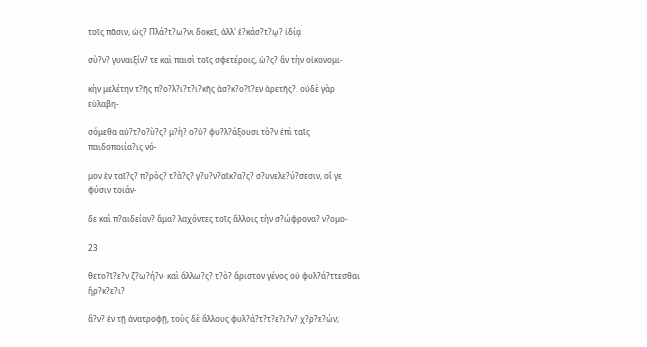τοῖς πᾶσιν, ὡς? Πλά?τ?ω?νι δοκεῖ, ἀλλ' ἑ?κάσ?τ?ῳ? ἰδίᾳ

σὺ?ν? γυναιξίν? τε καὶ παισὶ τοῖς σφετέροις, ὡ?ς? ἂν τὴν οἰκονομι-

κὴν μελέτην τ?ῆς π?ο?λ?ι?τ?ι?κῆς ἀσ?κ?ο?ῖ?εν ἀρετῆς?. οὐδὲ γὰρ εὐλαβη-

σόμεθα αὐ?τ?ο?ὺ?ς? μ?ὴ? ο?ὐ? φυ?λ?άξουσι τὸ?ν ἐπὶ ταῖς παιδοποιία?ις νό-

μον ἐν ταῖ?ς? π?ρὸς? τ?ὰ?ς? γ?υ?ν?αῖκ?α?ς? σ?υνελε?ύ?σεσιν, οἵ γε φύσιν τοιάν-

δε καὶ π?αιδείαν? ἅμα? λαχόντες τοῖς ἄλλοις τὴν σ?ώφρονα? ν?ομο-

23

θετο?ῖ?ε?ν ζ?ω?ή?ν· καὶ ἄλλω?ς? τ?ὸ? ἄριστον γένος οὐ φυλ?ά?ττεσθαι ἤρ?κ?ε?ι?

ἂ?ν? ἐν τῇ ἀνατροφῇ, τοὺς δὲ ἄλλους φυλ?ά?τ?τ?ε?ι?ν? χ?ρ?ε?ών;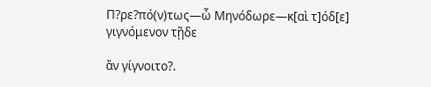Π?ρε?πό(ν)τως—ὦ Μηνόδωρε—κ[αὶ τ]όδ[ε] γιγνόμενον τῇδε

ἂν γίγνοιτο?.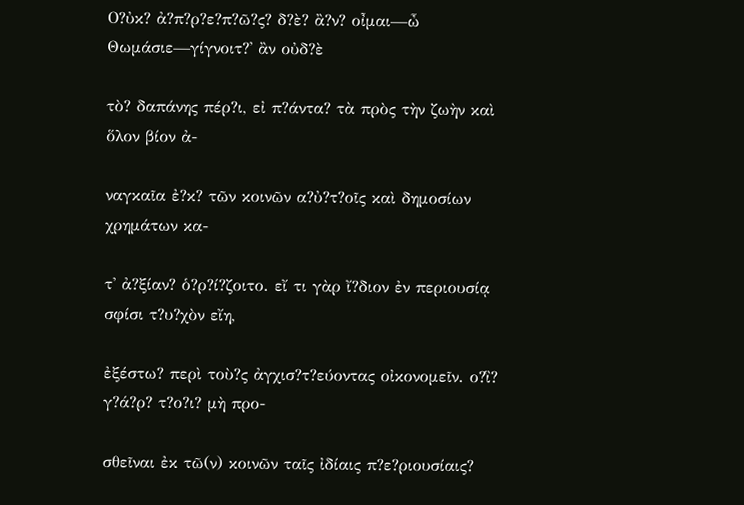Ο?ὐκ? ἀ?π?ρ?ε?π?ῶ?ς? δ?ὲ? ἂ?ν? οἶμαι—ὦ Θωμάσιε—γίγνοιτ?' ἂν οὐδ?ὲ

τὸ? δαπάνης πέρ?ι, εἰ π?άντα? τὰ πρὸς τὴν ζωὴν καὶ ὅλον βίον ἀ-

ναγκαῖα ἐ?κ? τῶν κοινῶν α?ὐ?τ?οῖς καὶ δημοσίων χρημάτων κα-

τ' ἀ?ξίαν? ὁ?ρ?ί?ζοιτο. εἴ τι γὰρ ἴ?διον ἐν περιουσίᾳ σφίσι τ?υ?χὸν εἴη,

ἐξέστω? περὶ τοὺ?ς ἀγχισ?τ?εύοντας οἰκονομεῖν. ο?ἳ? γ?ά?ρ? τ?ο?ι? μὴ προ-

σθεῖναι ἐκ τῶ(ν) κοινῶν ταῖς ἰδίαις π?ε?ριουσίαις?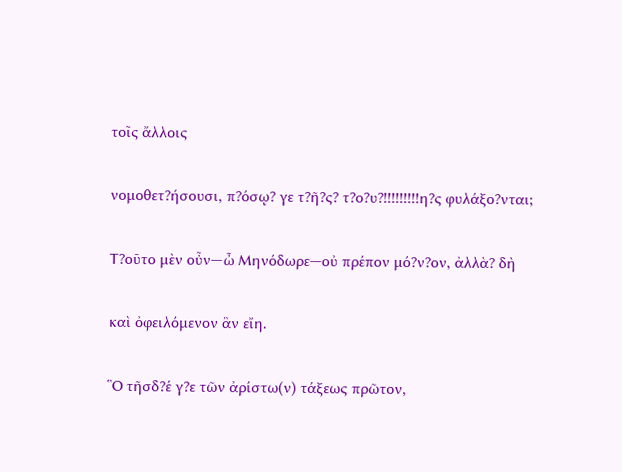τοῖς ἄλλοις

νομοθετ?ήσουσι, π?όσῳ? γε τ?ῆ?ς? τ?ο?υ?!!!!!!!!!η?ς φυλάξο?νται;

Τ?οῦτο μὲν οὖν—ὦ Μηνόδωρε—οὐ πρέπον μό?ν?ον, ἀλλὰ? δὴ

καὶ ὀφειλόμενον ἂν εἴη.

Ὃ τῆσδ?έ γ?ε τῶν ἀρίστω(ν) τάξεως πρῶτον,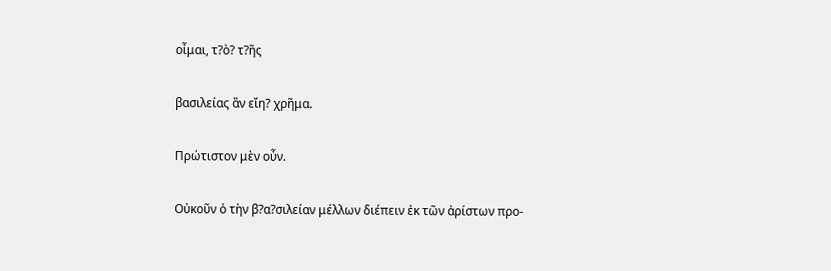οἶμαι, τ?ὸ? τ?ῆς

βασιλείας ἂν εἴη? χρῆμα.

Πρώτιστον μὲν οὖν.

Οὐκοῦν ὁ τὴν β?α?σιλείαν μέλλων διέπειν ἐκ τῶν ἀρίστων προ-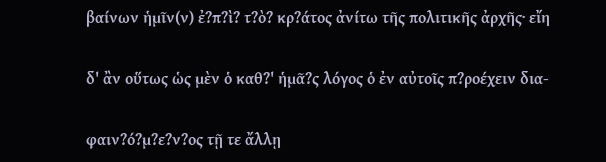βαίνων ἡμῖν(ν) ἐ?π?ὶ? τ?ὸ? κρ?άτος ἀνίτω τῆς πολιτικῆς ἀρχῆς· εἴη

δ' ἂν οὕτως ὡς μὲν ὁ καθ?' ἡμᾶ?ς λόγος ὁ ἐν αὐτοῖς π?ροέχειν δια-

φαιν?ό?μ?ε?ν?ος τῇ τε ἄλλῃ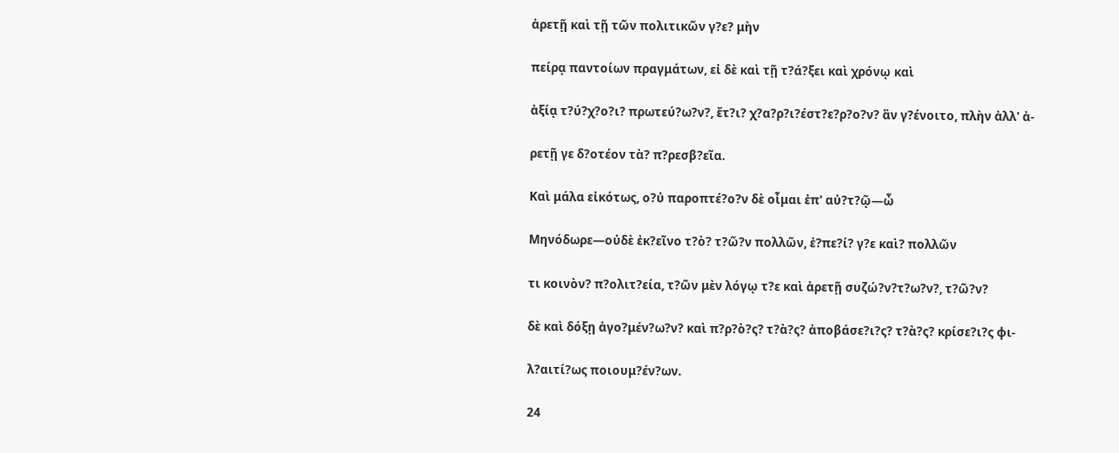ἀρετῇ καὶ τῇ τῶν πολιτικῶν γ?ε? μὴν

πείρᾳ παντοίων πραγμάτων, εἰ δὲ καὶ τῇ τ?ά?ξει καὶ χρόνῳ καὶ

ἀξίᾳ τ?ύ?χ?ο?ι? πρωτεύ?ω?ν?, ἔτ?ι? χ?α?ρ?ι?έστ?ε?ρ?ο?ν? ἂν γ?ένοιτο, πλὴν ἀλλ' ἀ-

ρετῇ γε δ?οτέον τὰ? π?ρεσβ?εῖα.

Καὶ μάλα εἰκότως, ο?ὐ παροπτέ?ο?ν δὲ οἶμαι ἐπ' αὐ?τ?ῷ—ὦ

Μηνόδωρε—οὐδὲ ἐκ?εῖνο τ?ὸ? τ?ῶ?ν πολλῶν, ἐ?πε?ί? γ?ε καὶ? πολλῶν

τι κοινὸν? π?ολιτ?εία, τ?ῶν μὲν λόγῳ τ?ε καὶ ἀρετῇ συζώ?ν?τ?ω?ν?, τ?ῶ?ν?

δὲ καὶ δόξῃ ἀγο?μέν?ω?ν? καὶ π?ρ?ὸ?ς? τ?ὰ?ς? ἀποβάσε?ι?ς? τ?ὰ?ς? κρίσε?ι?ς φι-

λ?αιτί?ως ποιουμ?έν?ων.

24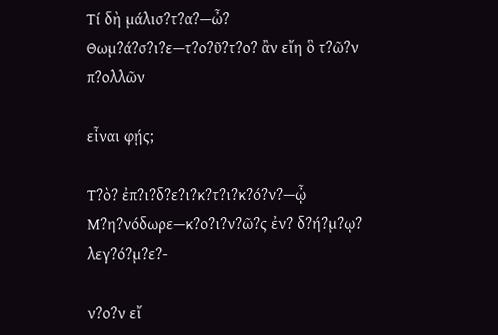Τί δὴ μάλισ?τ?α?—ὦ? Θωμ?ά?σ?ι?ε—τ?ο?ῦ?τ?ο? ἂν εἴη ὃ τ?ῶ?ν π?ολλῶν

εἶναι φῄς;

Τ?ὸ? ἐπ?ι?δ?ε?ι?κ?τ?ι?κ?ό?ν?—ᾦ Μ?η?νόδωρε—κ?ο?ι?ν?ῶ?ς ἐν? δ?ή?μ?ῳ? λεγ?ό?μ?ε?-

ν?ο?ν εἴ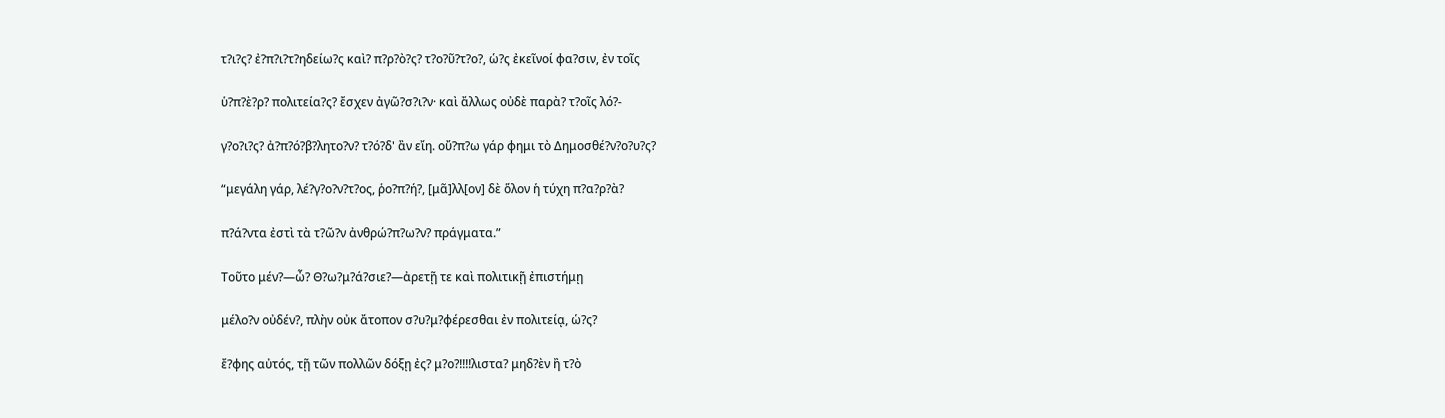τ?ι?ς? ἐ?π?ι?τ?ηδείω?ς καὶ? π?ρ?ὸ?ς? τ?ο?ῦ?τ?ο?, ὡ?ς ἐκεῖνοί φα?σιν, ἐν τοῖς

ὑ?π?ὲ?ρ? πολιτεία?ς? ἔσχεν ἀγῶ?σ?ι?ν· καὶ ἄλλως οὐδὲ παρὰ? τ?οῖς λό?-

γ?ο?ι?ς? ἀ?π?ό?β?λητο?ν? τ?ό?δ' ἂν εἴη. οὔ?π?ω γάρ φημι τὸ Δημοσθέ?ν?ο?υ?ς?

“μεγάλη γάρ, λέ?γ?ο?ν?τ?ος, ῥο?π?ή?, [μᾶ]λλ[ον] δὲ ὅλον ἡ τύχη π?α?ρ?ὰ?

π?ά?ντα ἐστὶ τὰ τ?ῶ?ν ἀνθρώ?π?ω?ν? πράγματα.”

Τοῦτο μέν?—ὦ? Θ?ω?μ?ά?σιε?—ἀρετῇ τε καὶ πολιτικῇ ἐπιστήμῃ

μέλο?ν οὐδέν?, πλὴν οὐκ ἄτοπον σ?υ?μ?φέρεσθαι ἐν πολιτείᾳ, ὡ?ς?

ἔ?φης αὐτός, τῇ τῶν πολλῶν δόξῃ ἐς? μ?ο?!!!!λιστα? μηδ?ὲν ἢ τ?ὸ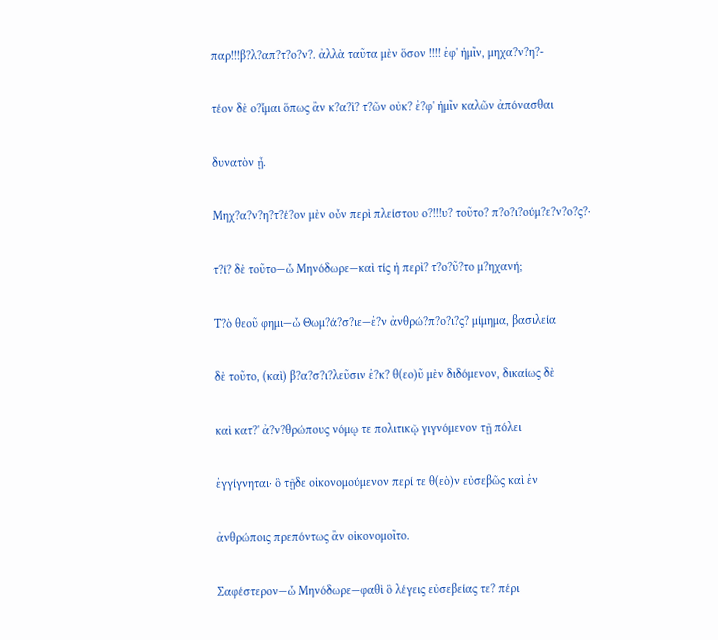παρ!!!β?λ?απ?τ?ο?ν?. ἀλλὰ ταῦτα μὲν ὅσον !!!! ἐφ' ἡμῖν, μηχα?ν?η?-

τέον δὲ ο?ἶμαι ὅπως ἂν κ?α?ὶ? τ?ῶν οὐκ? ἐ?φ' ἡμῖν καλῶν ἀπόνασθαι

δυνατὸν ᾖ.

Μηχ?α?ν?η?τ?έ?ον μὲν οὖν περὶ πλείστου ο?!!!υ? τοῦτο? π?ο?ι?ούμ?ε?ν?ο?ς?·

τ?ί? δὲ τοῦτο—ὦ Μηνόδωρε—καὶ τίς ἡ περὶ? τ?ο?ῦ?το μ?ηχανή;

Τ?ὸ θεοῦ φημι—ὦ Θωμ?ά?σ?ιε—ἐ?ν ἀνθρώ?π?ο?ι?ς? μίμημα, βασιλεία

δὲ τοῦτο, (καὶ) β?α?σ?ι?λεῦσιν ἐ?κ? θ(εο)ῦ μὲν διδόμενον, δικαίως δὲ

καὶ κατ?' ἀ?ν?θρώπους νόμῳ τε πολιτικῷ γιγνόμενον τῇ πόλει

ἐγγίγνηται· ὃ τῇδε οἰκονομούμενον περί τε θ(εὸ)ν εὐσεβῶς καὶ ἐν

ἀνθρώποις πρεπόντως ἂν οἰκονομοῖτο.

Σαφέστερον—ὦ Μηνόδωρε—φαθὶ ὃ λέγεις εὐσεβείας τε? πέρι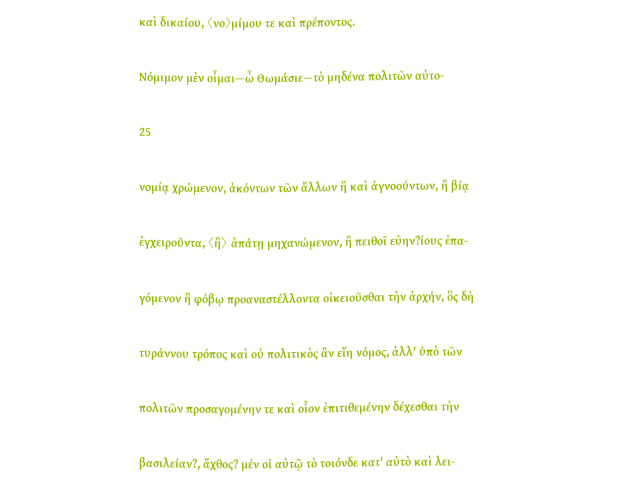καὶ δικαίου, 〈νο〉μίμου τε καὶ πρέποντος.

Νόμιμον μὲν οἶμαι—ὦ Θωμάσιε—τὸ μηδένα πολιτῶν αὐτο-

25

νομίᾳ χρώμενον, ἀκόντων τῶν ἄλλων ἢ καὶ ἀγνοούντων, ἢ βίᾳ

ἐγχειροῦντα, 〈ἢ〉 ἀπάτῃ μηχανώμενον, ἢ πειθοῖ εὐην?ίους ἐπα-

γόμενον ἢ φόβῳ προαναστέλλοντα οἰκειοῦσθαι τὴν ἀρχήν, ὃς δὴ

τυράννου τρόπος καὶ οὐ πολιτικὸς ἂν εἴη νόμος, ἀλλ' ὑπὸ τῶν

πολιτῶν προσαγομένην τε καὶ οἷον ἐπιτιθεμένην δέχεσθαι τὴν

βασιλείαν?, ἄχθος? μέν οἱ αὐτῷ τὸ τοιόνδε κατ' αὐτὸ καὶ λει-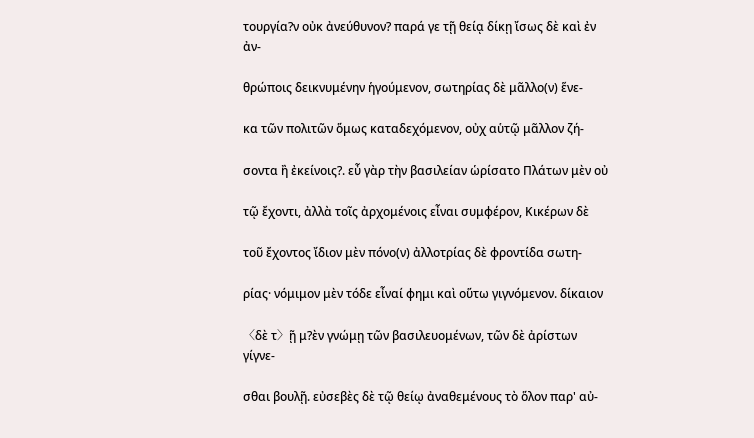τουργία?ν οὐκ ἀνεύθυνον? παρά γε τῇ θείᾳ δίκῃ ἴσως δὲ καὶ ἐν ἀν-

θρώποις δεικνυμένην ἡγούμενον, σωτηρίας δὲ μᾶλλο(ν) ἕνε-

κα τῶν πολιτῶν ὅμως καταδεχόμενον, οὐχ αὑτῷ μᾶλλον ζή-

σοντα ἢ ἐκείνοις?. εὖ γὰρ τὴν βασιλείαν ὡρίσατο Πλάτων μὲν οὐ

τῷ ἔχοντι, ἀλλὰ τοῖς ἀρχομένοις εἶναι συμφέρον, Κικέρων δὲ

τοῦ ἔχοντος ἴδιον μὲν πόνο(ν) ἀλλοτρίας δὲ φροντίδα σωτη-

ρίας· νόμιμον μὲν τόδε εἶναί φημι καὶ οὕτω γιγνόμενον. δίκαιον

〈δὲ τ〉ῇ μ?ὲν γνώμῃ τῶν βασιλευομένων, τῶν δὲ ἀρίστων γίγνε-

σθαι βουλῇ. εὐσεβὲς δὲ τῷ θείῳ ἀναθεμένους τὸ ὅλον παρ' αὐ-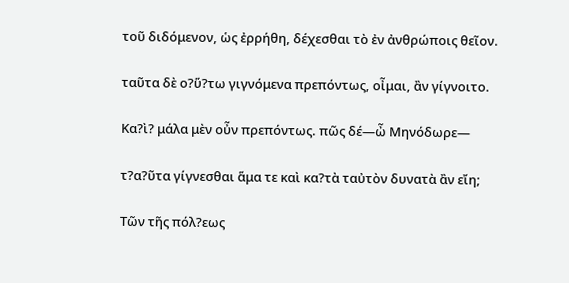τοῦ διδόμενον, ὡς ἐρρήθη, δέχεσθαι τὸ ἐν ἀνθρώποις θεῖον.

ταῦτα δὲ ο?ὕ?τω γιγνόμενα πρεπόντως, οἶμαι, ἂν γίγνοιτο.

Κα?ὶ? μάλα μὲν οὖν πρεπόντως. πῶς δέ—ὦ Μηνόδωρε—

τ?α?ῦτα γίγνεσθαι ἅμα τε καὶ κα?τὰ ταὐτὸν δυνατὰ ἂν εἴη;

Τῶν τῆς πόλ?εως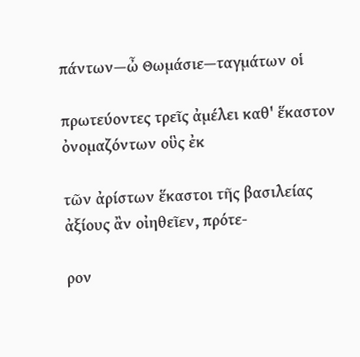πάντων—ὦ Θωμάσιε—ταγμάτων οἱ

πρωτεύοντες τρεῖς ἀμέλει καθ' ἕκαστον ὀνομαζόντων οὓς ἐκ

τῶν ἀρίστων ἕκαστοι τῆς βασιλείας ἀξίους ἂν οἰηθεῖεν, πρότε-

ρον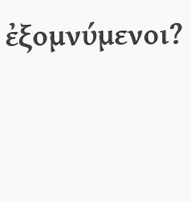ἐξομνύμενοι?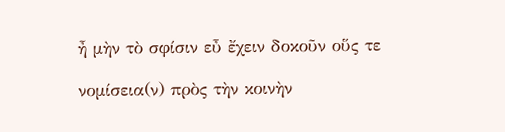ἦ μὴν τὸ σφίσιν εὖ ἔχειν δοκοῦν οὕς τε

νομίσεια(ν) πρὸς τὴν κοινὴν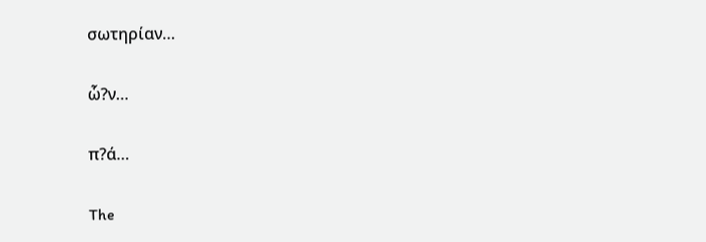σωτηρίαν…

ὧ?ν…

π?ά…

The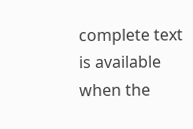complete text is available when the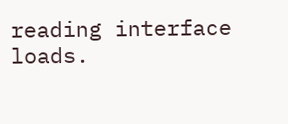reading interface loads.